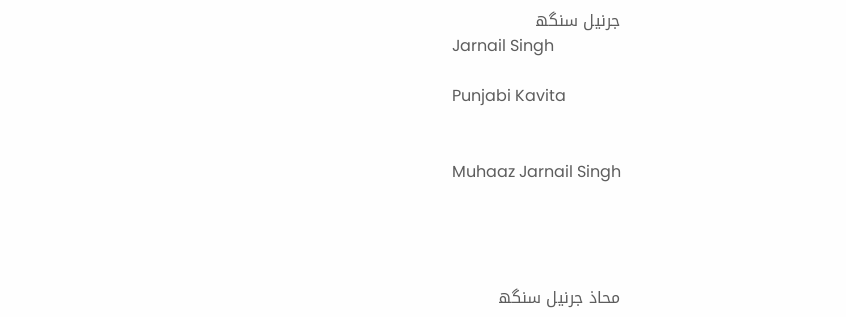جرنیل سنگھ
Jarnail Singh

Punjabi Kavita


Muhaaz Jarnail Singh




محاذ جرنیل سنگھ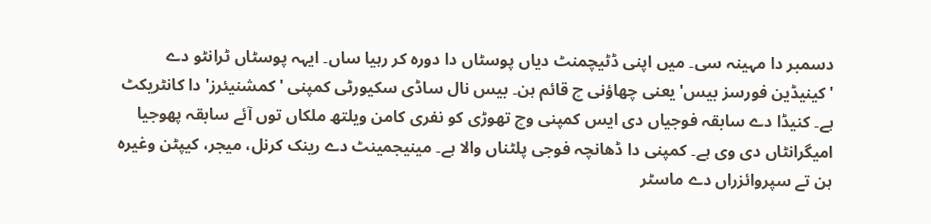دسمبر دا مہینہ سی۔ میں اپنی ڈٹیچمنٹ دیاں پوسٹاں دا دورہ کر رہیا ساں۔ ایہہ پوسٹاں ٹرانٹو دے 'کینیڈین فورسز بیس' یعنی چھاؤنی چ قائم ہن۔ بیس نال ساڈی سکیورٹی کمپنی 'کمشنیئرز' دا کانٹریکٹ ہے۔ کنیڈا دے سابقہ فوجیاں دی ایس کمپنی وچ تھوڑی کو نفری کامن ویلتھ ملکاں توں آئے سابقہ پھوجیا امیگرانٹاں دی وی ہے۔ کمپنی دا ڈھانچہ فوجی پلٹناں والا ہے۔ مینیجمینٹ دے رینک کرنل، میجر، کیپٹن وغیرہ ہن تے سپروائزراں دے ماسٹر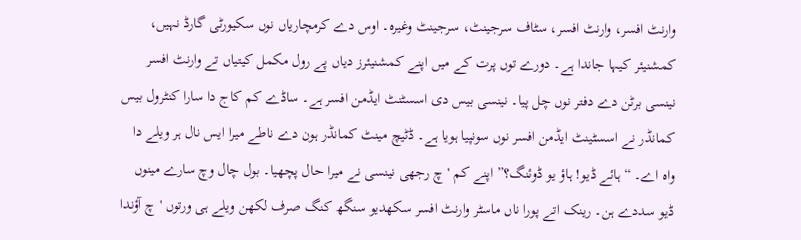وارنٹ افسر، وارنٹ افسر، سٹاف سرجینٹ، سرجینٹ وغیرہ۔ اوس دے کرمچاریاں نوں سکیورٹی گارڈ نہیں، کمشنیئر کیہا جاندا ہے۔ دورے توں پرت کے میں اپنے کمشنیئرز دیاں پے رول مکمل کیتیاں تے وارنٹ افسر نینسی برٹن دے دفتر نوں چل پیا۔ نینسی بیس دی اسسٹنٹ ایڈمن افسر ہے۔ ساڈے کم کاج دا سارا کنٹرول بیس کمانڈر نے اسسٹینٹ ایڈمن افسر نوں سونپیا ہویا ہے۔ ڈٹیچ مینٹ کمانڈر ہون دے ناطے میرا ایس نال ہر ویلے دا واہ اے۔ “ہائے ڈیو! ہاؤ یو ڈوئنگ؟” اپنے کم 'چ رجھی نینسی نے میرا حال پچھیا۔ بول چال وچ سارے مینوں ڈیو سددے ہن۔ رینک اتے پورا ناں ماسٹر وارنٹ افسر سکھدیو سنگھ کنگ صرف لکھن ویلے ہی ورتوں 'چ آؤندا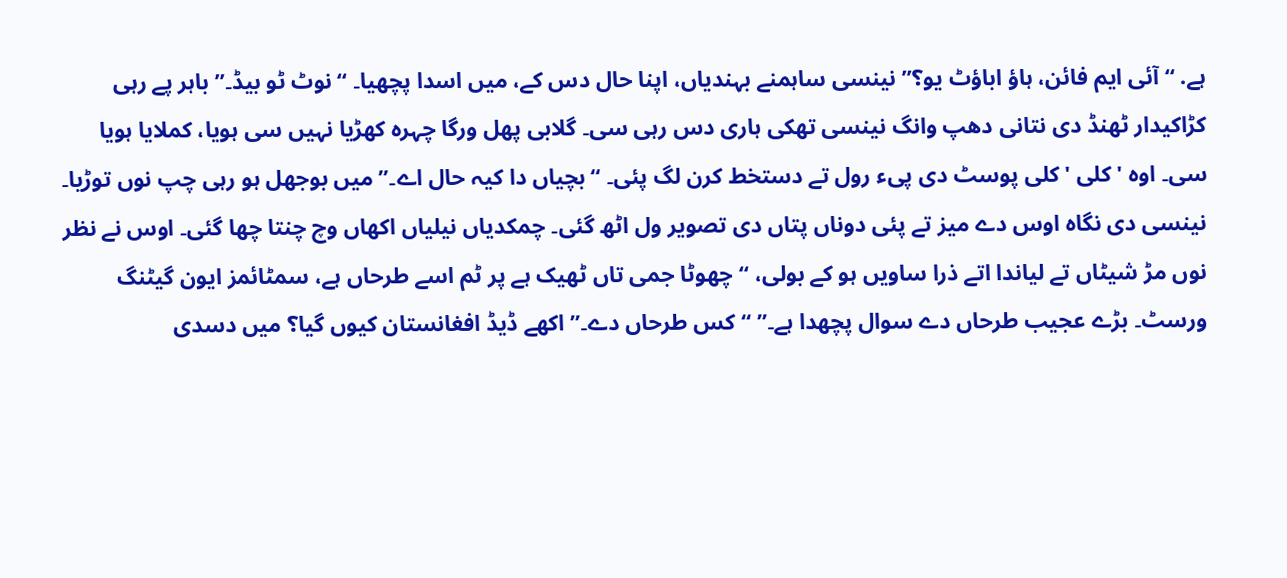ہے. “آئی ایم فائن، ہاؤ اباؤٹ یو؟” نینسی ساہمنے بہندیاں، اپنا حال دس کے، میں اسدا پچھیا۔ “نوٹ ٹو بیڈ۔” باہر پے رہی کڑاکیدار ٹھنڈ دی نتانی دھپ وانگ نینسی تھکی ہاری دس رہی سی۔ گلابی پھل ورگا چہرہ کھڑیا نہیں سی ہویا، کملایا ہویا سی۔ اوہ 'کلی 'کلی پوسٹ دی پیء رول تے دستخط کرن لگ پئی۔ “بچیاں دا کیہ حال اے۔” میں بوجھل ہو رہی چپ نوں توڑیا۔ نینسی دی نگاہ اوس دے میز تے پئی دوناں پتاں دی تصویر ول اٹھ گئی۔ چمکدیاں نیلیاں اکھاں وچ چنتا چھا گئی۔ اوس نے نظر نوں مڑ شیٹاں تے لیاندا اتے ذرا ساویں ہو کے بولی، “چھوٹا جمی تاں ٹھیک ہے پر ٹم اسے طرحاں ہے، سمٹائمز ایون گیٹنگ ورسٹ۔ بڑے عجیب طرحاں دے سوال پچھدا ہے۔” “کس طرحاں دے۔” اکھے ڈیڈ افغانستان کیوں گیا؟ میں دسدی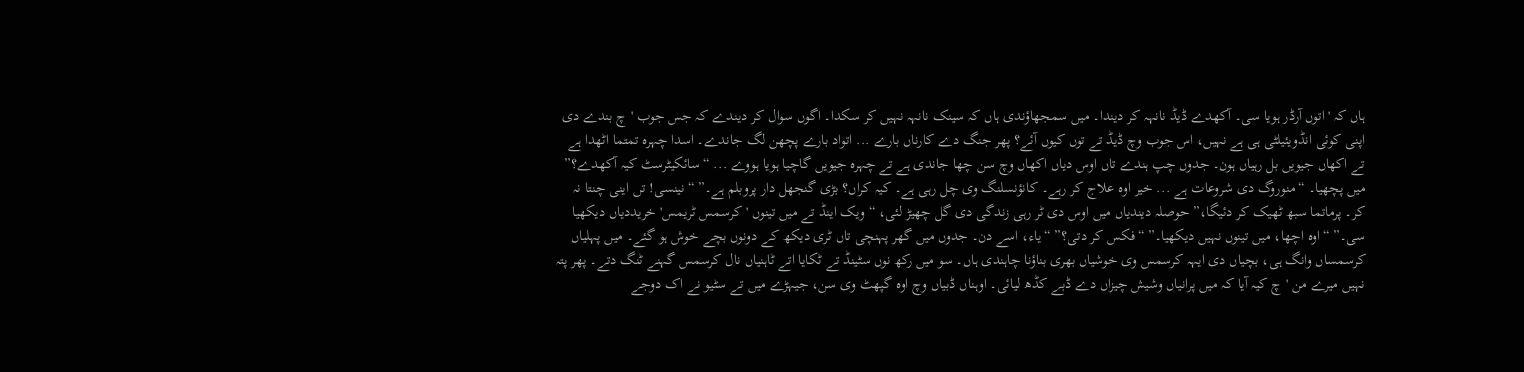ہاں کہ 'اتوں آرڈر ہویا سی۔ آکھدے ڈیڈ نانہہ کر دیندا۔ میں سمجھاؤندی ہاں کہ سینک نانہہ نہیں کر سکدا۔ اگوں سوال کر دیندے کہ جس جوب 'چ بندے دی اپنی کوئی انڈویئیلٹی ہی ہے نہیں، اس جوب وچ ڈیڈ تے توں کیوں آئے؟ پھر جنگ دے کارناں بارے ... اتواد بارے پچھن لگ جاندے۔ اسدا چہرہ تمتما اٹھدا ہے تے اکھاں جیویں بل رہیاں ہون۔ جدوں چپ ہندے تاں اوس دیاں اکھاں وچ سن چھا جاندی ہے تے چہرہ جیویں گاچیا ہویا ہووے ... “سائکیٹرسٹ کیہ آکھدے؟” میں پچھیا۔ “منوروگ دی شروعات ہے ... خیر اوہ علاج کر رہے۔ کانؤنسلنگ وی چل رہی ہے۔ کیہ کراں؟ بڑی گنجھل دار پروبلم ہے۔” “نینسی! تں اینی چنتا نہ کر۔ پرماتما سبھ ٹھیک کر دئیگا،” حوصلہ دیندیاں میں اوس دی ٹر رہی زندگی دی گل چھیڑ لئی، “ویک اینڈ تے میں تینوں 'کرسمس ٹریمس' خریددیاں دیکھیا سی۔” “اوہ اچھا، میں تینوں نہیں دیکھیا۔” “فکس کر دتی؟” “یاء، اسے دن۔ جدوں میں گھر پہنچی تاں ٹری دیکھ کے دونوں بچے خوش ہو گئے۔ میں پہلیاں کرسمساں وانگ ہی، بچیاں دی ایہہ کرسمس وی خوشیاں بھری بناؤنا چاہندی ہاں۔ سو میں رکھ نوں سٹینڈ تے ٹکایا اتے ٹاہنیاں نال کرسمس گہنے ٹنگ دتے۔ پھر پتہ نہیں میرے من 'چ کیہ آیا کہ میں پرانیاں وشیش چیزاں دے ڈبے کڈھ لیائی۔ اوہناں ڈبیاں وچ اوہ گپھٹ وی سن، جیہڑے میں تے سٹیو نے اک دوجے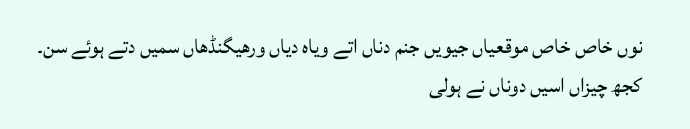نوں خاص خاص موقعیاں جیویں جنم دناں اتے ویاہ دیاں ورھیگنڈھاں سمیں دتے ہوئے سن۔ کجھ چیزاں اسیں دوناں نے ہولی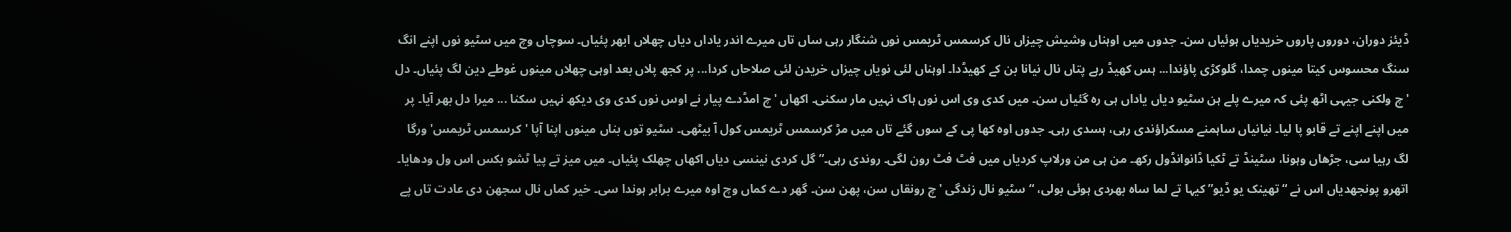ڈیئز دوران، دوروں پاروں خریدیاں ہوئیاں سن۔ جدوں میں اوہناں وشیش چیزاں نال کرسمس ٹریمس نوں شنگار رہی ساں تاں میرے اندر یاداں دیاں چھلاں ابھر پئیاں۔ سوچاں وچ میں سٹیو نوں اپنے انگ سنگ محسوس کیتا مینوں چمدا، گلوکڑی پاؤندا... ہس کھیڈ رہے پتاں نال نیانا بن کے کھیڈدا۔ اوہناں لئی نویاں چیزاں خریدن لئی صلاحاں کردا... پر کجھ پلاں بعد اوہی چھلاں مینوں غوطے دین لگ پئیاں۔ دل 'چ ولکنی جیہی اٹھ پئی کہ میرے پلے ہن سٹیو دیاں یاداں ہی رہ گئیاں سن۔ میں کدی وی اس نوں ہاک نہیں مار سکنی۔ اکھاں 'چ امڈدے پیار نے اوس نوں کدی وی دیکھ نہیں سکنا ... میرا دل بھر آیا۔ پر میں اپنے اپنے تے قابو پا لیا۔ نیانیاں ساہمنے مسکراؤندی رہی، ہسدی رہی۔ جدوں اوہ کھا پی کے سوں گئے تاں میں مڑ کرسمس ٹریمس کول آ بیٹھی۔ سٹیو توں بناں مینوں اپنا آپا 'کرسمس ٹریمس' ورگا لگ رہیا سی، جڑھاں وہونا، سٹینڈ تے ٹکیا ڈانوانڈول رکھ۔ من ہی من ورلاپ کردیاں میں فٹ فٹ رون لگی۔ روندی رہی۔” گل کردی نینسی دیاں اکھاں چھلک پئیاں۔ میں میز تے پیا ٹشو بکس اس ول ودھایا۔ اتھرو پونجھدیاں اس نے “تھینک یو ڈیو” کیہا تے لما ساہ بھردی ہوئی بولی، “سٹیو نال زندگی 'چ رونقاں سن، پھن سن۔ گھر دے کماں وچ اوہ میرے برابر ہوندا سی۔ خیر کماں نال سجھن دی عادت تاں پے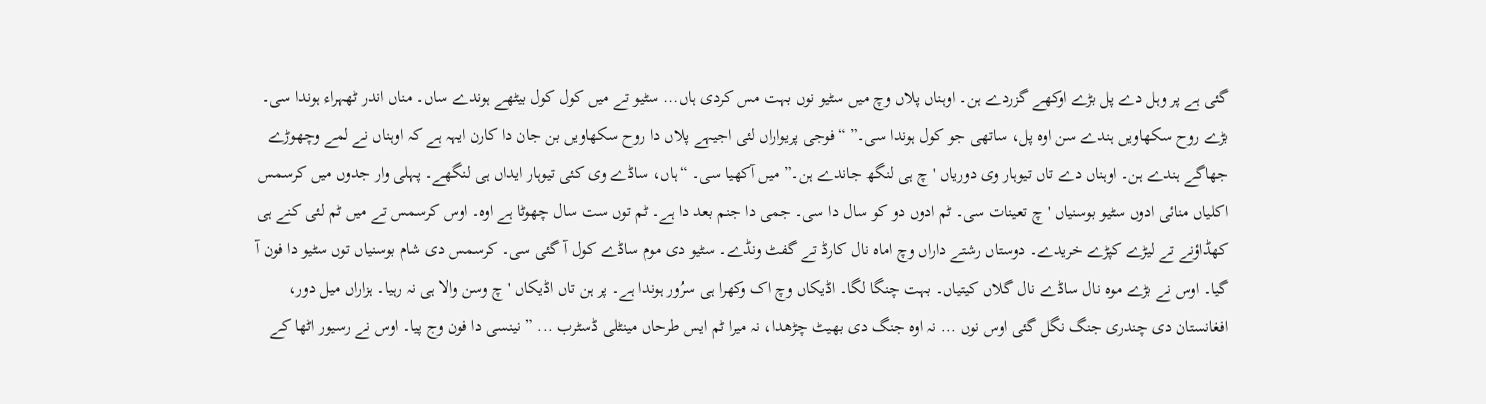گئی ہے پر وہل دے پل بڑے اوکھے گزردے ہن۔ اوہناں پلاں وچ میں سٹیو نوں بہت مس کردی ہاں... سٹیو تے میں کول کول بیٹھے ہوندے ساں۔ مناں اندر ٹھہراء ہوندا سی۔ بڑے روح سکھاویں ہندے سن اوہ پل، ساتھی جو کول ہوندا سی۔” “فوجی پریواراں لئی اجیہے پلاں دا روح سکھاویں بن جان دا کارن ایہہ ہے کہ اوہناں نے لمے وچھوڑے جھاگے ہندے ہن۔ اوہناں دے تاں تیوہار وی دوریاں 'چ ہی لنگھ جاندے ہن۔” میں آکھیا سی۔ “ہاں، ساڈے وی کئی تیوہار ایداں ہی لنگھے۔ پہلی وار جدوں میں کرسمس اکلیاں منائی ادوں سٹیو بوسنیاں 'چ تعینات سی۔ ٹم ادوں دو کو سال دا سی۔ جمی دا جنم بعد دا ہے۔ ٹم توں ست سال چھوٹا ہے اوہ۔ اوس کرسمس تے میں ٹم لئی کنے ہی کھڈاؤنے تے لیڑے کپڑے خریدے۔ دوستاں رشتے داراں وچ اماہ نال کارڈ تے گفٹ ونڈے۔ سٹیو دی موم ساڈے کول آ گئی سی۔ کرسمس دی شام بوسنیاں توں سٹیو دا فون آ گیا۔ اوس نے بڑے موہ نال ساڈے نال گلاں کیتیاں۔ بہت چنگا لگا۔ اڈیکاں وچ اک وکھرا ہی سرُور ہوندا ہے۔ پر ہن تاں اڈیکاں 'چ وسن والا ہی نہ رہیا۔ ہزاراں میل دور، افغانستان دی چندری جنگ نگل گئی اوس نوں ... نہ اوہ جنگ دی بھیٹ چڑھدا، نہ میرا ٹم ایس طرحاں مینٹلی ڈسٹرب ... ” نینسی دا فون وج پیا۔ اوس نے رسیور اٹھا کے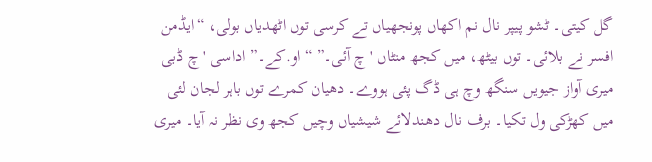گل کیتی۔ ٹشو پیپر نال نم اکھاں پونجھیاں تے کرسی توں اٹھدیاں بولی، “ایڈمن افسر نے بلائی۔ توں بیٹھ، میں کجھ منٹاں 'چ آئی۔” “او.کے۔” اداسی 'چ ڈبی میری آواز جیویں سنگھ وچ ہی ڈگ پئی ہووے۔ دھیان کمرے توں باہر لجان لئی میں کھڑکی ول تکیا۔ برف نال دھندلائے شیشیاں وچیں کجھ وی نظر نہ آیا۔ میری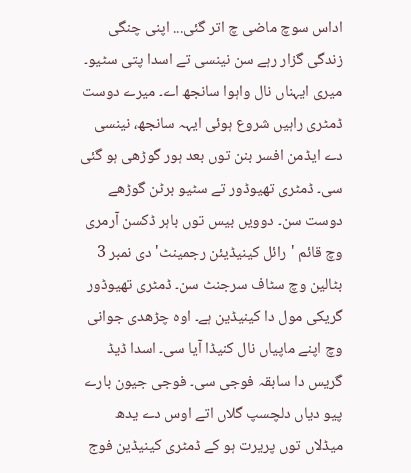اداس سوچ ماضی چ اتر گئی... اپنی چنگی زندگی گزار رہے سن نینسی تے اسدا پتی سٹیو۔ میری ایہناں نال واہوا سانجھ اے۔ میرے دوست ڈمٹری راہیں شروع ہوئی ایہہ سانجھ، نینسی دے ایڈمن افسر بنن توں بعد ہور گوڑھی ہو گئی سی۔ ڈمٹری تھیوڈور تے سٹیو برٹن گوڑھے دوست سن۔ دوویں بیس توں باہر ڈکسن آرمری وچ قائم 'رائل کینیڈیئن رجمینٹ' دی نمبر 3 بٹالین وچ سٹاف سرجنٹ سن۔ ڈمٹری تھیوڈور گریکی مول دا کینیڈین ہے۔ اوہ چڑھدی جوانی وچ اپنے ماپیاں نال کنیڈا آیا سی۔ اسدا ڈیڈ گریس دا سابقہ فوجی سی۔ فوجی جیون بارے پیو دیاں دلچسپ گلاں اتے اوس دے یدھ میڈلاں توں پریرت ہو کے ڈمٹری کینیڈین فوج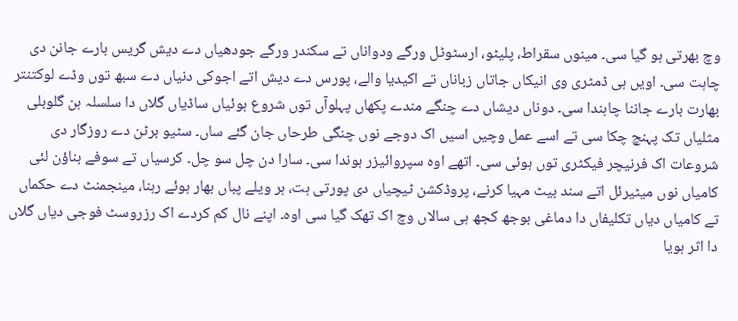وچ بھرتی ہو گیا سی۔ مینوں سقراط، پلیٹو، ارسٹوٹل ورگے ودواناں تے سکندر ورگے جودھیاں دے دیش گریس بارے جانن دی چاہت سی۔ اویں ہی ڈمٹری وی انیکاں جاتاں زباناں تے اکیدیا والے، پورس دے دیش اتے اجوکی دنیاں دے سبھ توں وڈے لوکتنتر بھارت بارے جاننا چاہندا سی۔ دوناں دیشاں دے چنگے مندے پکھاں پہلوآں توں شروع ہوئیاں ساڈیاں گلاں دا سلسلہ ہن گلوبلی مثلیاں تک پہنچ چکا سی تے اسے عمل وچیں اسیں اک دوجے نوں چنگی طرحاں جان گئے ساں۔ سٹیو برٹن دے روزگار دی شروعات اک فرنیچر فیکٹری توں ہوئی سی۔ اتھے اوہ سپروائیزر ہوندا سی۔ سارا دن چل سو چل۔ کرسیاں تے سوفے بناؤن لئی کامیاں نوں میٹیرئل اتے سند بیٹ مہیا کرنے، پروڈکشن ٹیچیاں دی پورتی ہت، ہر ویلے پباں بھار ہوئے رہنا، مینجمنٹ دے حکماں تے کامیاں دیاں تکلیفاں دا دماغی بوجھ کجھ ہی سالاں وچ اک تھک گیا سی اوہ۔ اپنے نال کم کردے اک رزروسٹ فوجی دیاں گلاں دا اثر ہویا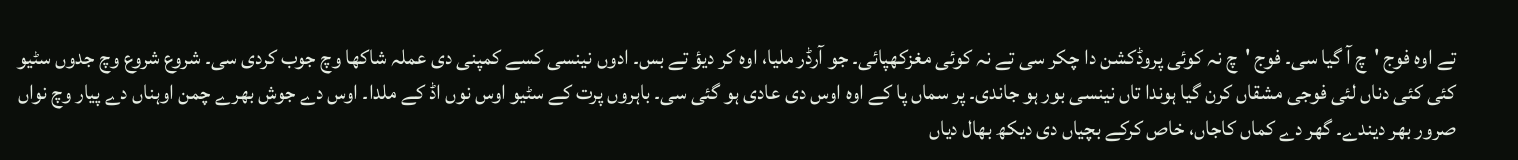تے اوہ فوج 'چ آ گیا سی۔ فوج 'چ نہ کوئی پروڈکشن دا چکر سی تے نہ کوئی مغزکھپائی۔ جو آرڈر ملیا، اوہ کر دیؤ تے بس۔ ادوں نینسی کسے کمپنی دی عملہ شاکھا وچ جوب کردی سی۔ شروع شروع وچ جدوں سٹیو کئی کئی دناں لئی فوجی مشقاں کرن گیا ہوندا تاں نینسی بور ہو جاندی۔ پر سماں پا کے اوہ اوس دی عادی ہو گئی سی۔ باہروں پرت کے سٹیو اوس نوں اڈ کے ملدا۔ اوس دے جوش بھرے چمن اوہناں دے پیار وچ نواں صرور بھر دیندے۔ گھر دے کماں کاجاں، خاص کرکے بچیاں دی دیکھ بھال دیاں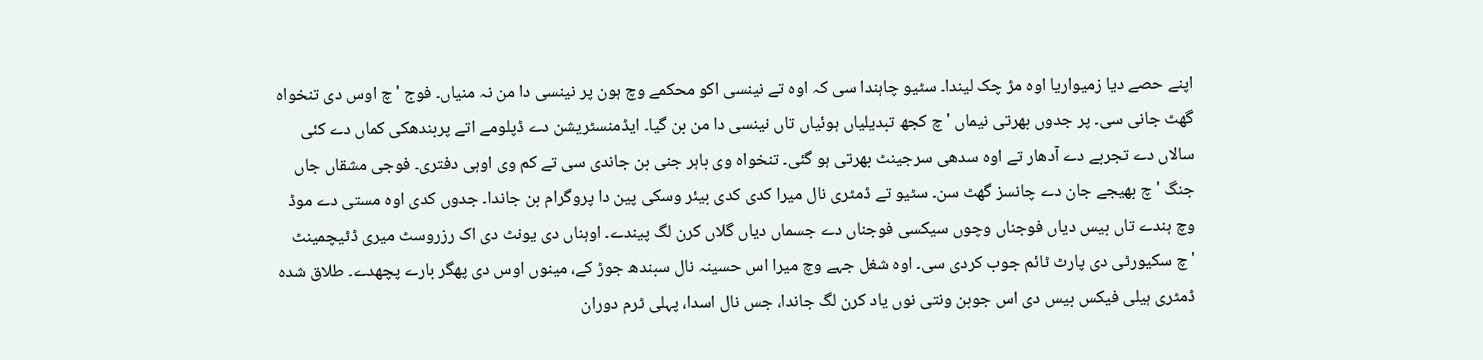اپنے حصے دیا زمیواریا اوہ مڑ چک لیندا۔ سٹیو چاہندا سی کہ اوہ تے نینسی اکو محکمے وچ ہون پر نینسی دا من نہ منیاں۔ فوج 'چ اوس دی تنخواہ گھٹ جانی سی۔ پر جدوں بھرتی نیماں 'چ کجھ تبدیلیاں ہوئیاں تاں نینسی دا من بن گیا۔ ایڈمنسٹریشن دے ڈپلومے اتے پربندھکی کماں دے کئی سالاں دے تجربے دے آدھار تے اوہ سدھی سرجینٹ بھرتی ہو گئی۔ تنخواہ وی باہر جنی بن جاندی سی تے کم وی اوہی دفتری۔ فوجی مشقاں جاں جنگ 'چ بھیجے جان دے چانسز گھٹ سن۔ سٹیو تے ڈمٹری نال میرا کدی کدی بیئر وسکی پین دا پروگرام بن جاندا۔ جدوں کدی اوہ مستی دے موڈ وچ ہندے تاں بیس دیاں فوجناں وچوں سیکسی فوجناں دے جسماں دیاں گلاں کرن لگ پیندے۔ اوہناں دی یونٹ دی اک رزروسٹ میری ڈٹیچمینٹ 'چ سکیورٹی دی پارٹ ٹائم جوب کردی سی۔ اوہ شغل جہے وچ میرا اس حسینہ نال سبندھ جوڑ کے، مینوں اوس دی پھگر بارے پچھدے۔ طلاق شدہ ڈمٹری ہیلی فیکس بیس دی اس جوبن ونتی نوں یاد کرن لگ جاندا، جس نال اسدا، پہلی ٹرم دوران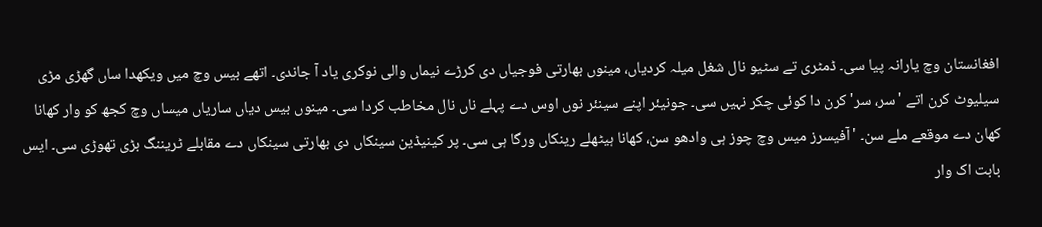افغانستان وچ یارانہ پیا سی۔ ڈمٹری تے سٹیو نال شغل میلہ کردیاں، مینوں بھارتی فوجیاں دی کرڑے نیماں والی نوکری یاد آ جاندی۔ اتھے بیس وچ میں ویکھدا ساں گھڑی مڑی سیلیوٹ کرن اتے 'سر، سر' کرن دا کوئی چکر نہیں سی۔ جونیئر اپنے سینئر نوں اوس دے پہلے ناں نال مخاطب کردا سی۔ مینوں بیس دیاں ساریاں میساں وچ کجھ کو وار کھانا کھان دے موقعے ملے سن۔ 'آفیسرز میس وچ چوز ہی وادھو سن، کھانا ہیٹھلے رینکاں ورگا ہی سی۔ پر کینیڈین سینکاں دی بھارتی سینکاں دے مقابلے ٹریننگ بڑی تھوڑی سی۔ ایس بابت اک وار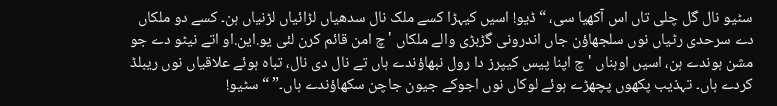سٹیو نال گل چلی تاں اس آکھیا سی، “ڈیو! اسیں کیہڑا کسے ملک نال سدھیاں لڑائیاں لڑنیاں ہن۔ کسے دو ملکاں دے سرحدی رٹیاں نوں سلجھاؤن جاں اندرونی گڑبڑی والے ملکاں 'چ امن قائم کرن لئی یو.این.او اتے نیٹو دے جو مشن ہوندے ہن، اسیں اوہناں 'چ اپنا پیس کیپرز دا رول نبھاؤندے ہاں تے نال دی نال، تباہ ہوئے علاقیاں نوں ریبلڈ کردے ہاں۔ تہذیب پکھوں پچھڑے ہوئے لوکاں نوں اجوکے جیون جاچن سکھاؤندے ہاں۔” “سٹیو!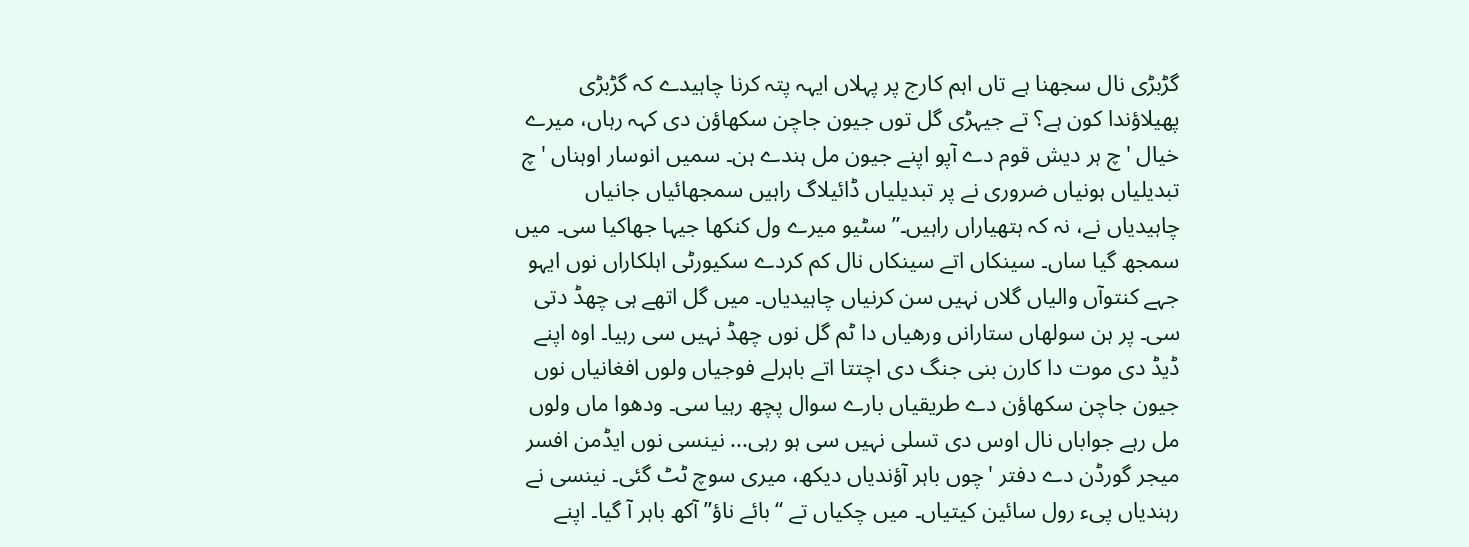گڑبڑی نال سجھنا ہے تاں اہم کارج پر پہلاں ایہہ پتہ کرنا چاہیدے کہ گڑبڑی پھیلاؤندا کون ہے؟ تے جیہڑی گل توں جیون جاچن سکھاؤن دی کہہ رہاں، میرے خیال 'چ ہر دیش قوم دے آپو اپنے جیون مل ہندے ہن۔ سمیں انوسار اوہناں 'چ تبدیلیاں ہونیاں ضروری نے پر تبدیلیاں ڈائیلاگ راہیں سمجھائیاں جانیاں چاہیدیاں نے، نہ کہ ہتھیاراں راہیں۔” سٹیو میرے ول کنکھا جیہا جھاکیا سی۔ میں سمجھ گیا ساں۔ سینکاں اتے سینکاں نال کم کردے سکیورٹی اہلکاراں نوں ایہو جہے کنتوآں والیاں گلاں نہیں سن کرنیاں چاہیدیاں۔ میں گل اتھے ہی چھڈ دتی سی۔ پر ہن سولھاں ستارانں ورھیاں دا ٹم گل نوں چھڈ نہیں سی رہیا۔ اوہ اپنے ڈیڈ دی موت دا کارن بنی جنگ دی اچتتا اتے باہرلے فوجیاں ولوں افغانیاں نوں جیون جاچن سکھاؤن دے طریقیاں بارے سوال پچھ رہیا سی۔ ودھوا ماں ولوں مل رہے جواباں نال اوس دی تسلی نہیں سی ہو رہی... نینسی نوں ایڈمن افسر میجر گورڈن دے دفتر 'چوں باہر آؤندیاں دیکھ، میری سوچ ٹٹ گئی۔ نینسی نے رہندیاں پیء رول سائین کیتیاں۔ میں چکیاں تے “بائے ناؤ” آکھ باہر آ گیا۔ اپنے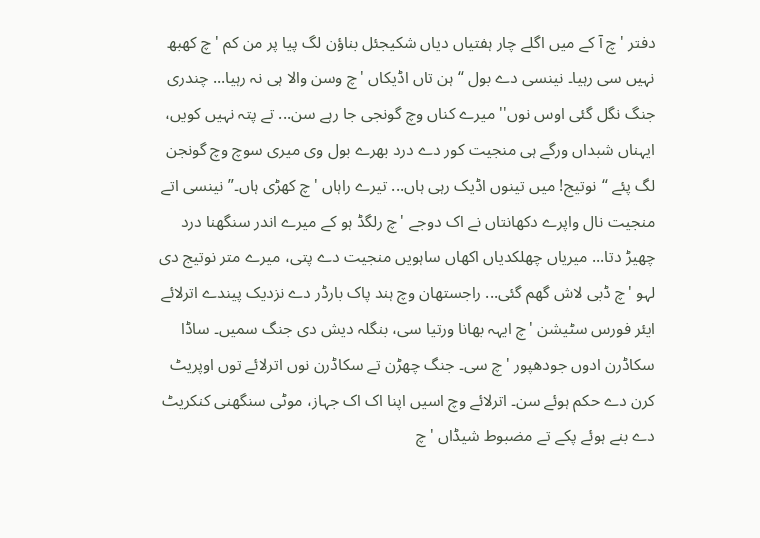دفتر 'چ آ کے میں اگلے چار ہفتیاں دیاں شکیجئل بناؤن لگ پیا پر من کم 'چ کھبھ نہیں سی رہیا۔ نینسی دے بول “ہن تاں اڈیکاں 'چ وسن والا ہی نہ رہیا... چندری جنگ نگل گئی اوس نوں'' میرے کناں وچ گونجی جا رہے سن... تے پتہ نہیں کویں، ایہناں شبداں ورگے ہی منجیت کور دے درد بھرے بول وی میری سوچ وچ گونجن لگ پئے “نوتیج! میں تینوں اڈیک رہی ہاں... تیرے راہاں 'چ کھڑی ہاں۔” نینسی اتے منجیت نال واپرے دکھانتاں نے اک دوجے 'چ رلگڈ ہو کے میرے اندر سنگھنا درد چھیڑ دتا... میریاں چھلکدیاں اکھاں ساہویں منجیت دے پتی، میرے متر نوتیج دی لہو 'چ ڈبی لاش گھم گئی... راجستھان وچ ہند پاک بارڈر دے نزدیک پیندے اترلائے ایئر فورس سٹیشن 'چ ایہہ بھانا ورتیا سی، بنگلہ دیش دی جنگ سمیں۔ ساڈا سکاڈرن ادوں جودھپور 'چ سی۔ جنگ چھڑن تے سکاڈرن نوں اترلائے توں اوپریٹ کرن دے حکم ہوئے سن۔ اترلائے وچ اسیں اپنا اک اک جہاز، موٹی سنگھنی کنکریٹ دے بنے ہوئے پکے تے مضبوط شیڈاں 'چ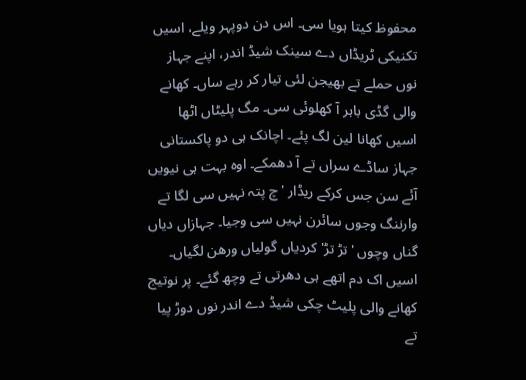محفوظ کیتا ہویا سی۔ اس دن دوپہر ویلے، اسیں تکنیکی ٹریڈاں دے سینک شیڈ اندر، اپنے جہاز نوں حملے تے بھیجن لئی تیار کر رہے ساں۔ کھانے والی گڈی باہر آ کھلوئی سی۔ مگ پلیٹاں اٹھا اسیں کھانا لین لگ پئے۔ اچانک ہی دو پاکستانی جہاز ساڈے سراں تے آ دھمکے۔ اوہ بہت ہی نیویں آئے سن جس کرکے ریڈار 'چ پتہ نہیں سی لگا تے وارننگ وجوں سائرن نہیں سی وجیا۔ جہازاں دیاں گناں وچوں 'تڑ تڑ' کردیاں گولیاں ورھن لگیاں۔ اسیں اک دم اتھے ہی دھرتی تے وچھ گئے۔ پر نوتیج کھانے والی پلیٹ چکی شیڈ دے اندر نوں دوڑ پیا تے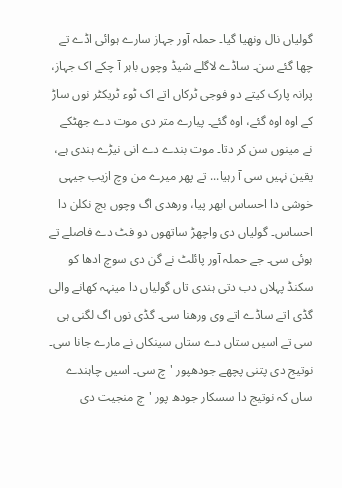گولیاں نال ونھیا گیا۔ حملہ آور جہاز سارے ہوائی اڈے تے چھا گئے سن۔ ساڈے لاگلے شیڈ وچوں باہر آ چکے اک جہاز، پرانہ پارک کیتے دو فوجی ٹرکاں اتے اک ٹوء ٹریکٹر نوں ساڑ کے اوہ اوہ گئے، اوہ گئے۔ پیارے متر دی موت دے جھٹکے نے مینوں سن کر دتا۔ موت بندے دے انی نیڑے ہندی ہے، یقین نہیں سی آ رہیا... تے پھر میرے من وچ ازیب جیہی خوشی دا احساس ابھر پیا، ورھدی اگ وچوں بچ نکلن دا احساس۔ گولیاں دی واچھڑ ساتھوں دو فٹ دے فاصلے تے ہوئی سی۔ جے حملہ آور پائلٹ نے گن دی سوچ ادھا کو سکنڈ پہلاں دب دتی ہندی تاں گولیاں دا مینہہ کھانے والی گڈی اتے ساڈے اتے وی ورھنا سی۔ گڈی نوں اگ لگنی ہی سی تے اسیں ستاں دے ستاں سینکاں نے مارے جانا سی۔ نوتیج دی پتنی پچھے جودھپور 'چ سی۔ اسیں چاہندے ساں کہ نوتیج دا سسکار جودھ پور 'چ منجیت دی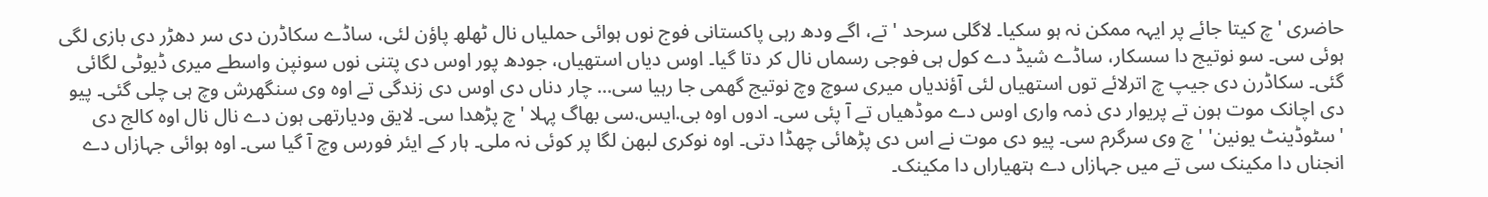حاضری 'چ کیتا جائے پر ایہہ ممکن نہ ہو سکیا۔ لاگلی سرحد 'تے، اگے ودھ رہی پاکستانی فوج نوں ہوائی حملیاں نال ٹھلھ پاؤن لئی، ساڈے سکاڈرن دی سر دھڑر دی بازی لگی ہوئی سی۔ سو نوتیج دا سسکار، ساڈے شیڈ دے کول ہی فوجی رسماں نال کر دتا گیا۔ اوس دیاں استھیاں، جودھ پور اوس دی پتنی نوں سونپن واسطے میری ڈیوٹی لگائی گئی۔ سکاڈرن دی جیپ چ اترلائے توں استھیاں لئی آؤندیاں میری سوچ وچ نوتیج گھمی جا رہیا سی... چار دناں دی اوس دی زندگی تے اوہ وی سنگھرش وچ ہی چلی گئی۔ پیو دی اچانک موت ہون تے پریوار دی ذمہ واری اوس دے موڈھیاں تے آ پئی سی۔ ادوں اوہ بی.ایس.سی بھاگ پہلا 'چ پڑھدا سی۔ لایق ودیارتھی ہون دے نال نال اوہ کالج دی 'سٹوڈینٹ یونین' 'چ وی سرگرم سی۔ پیو دی موت نے اس دی پڑھائی چھڈا دتی۔ اوہ نوکری لبھن لگا پر کوئی نہ ملی۔ ہار کے ایئر فورس وچ آ گیا سی۔ اوہ ہوائی جہازاں دے انجناں دا مکینک سی تے میں جہازاں دے ہتھیاراں دا مکینک۔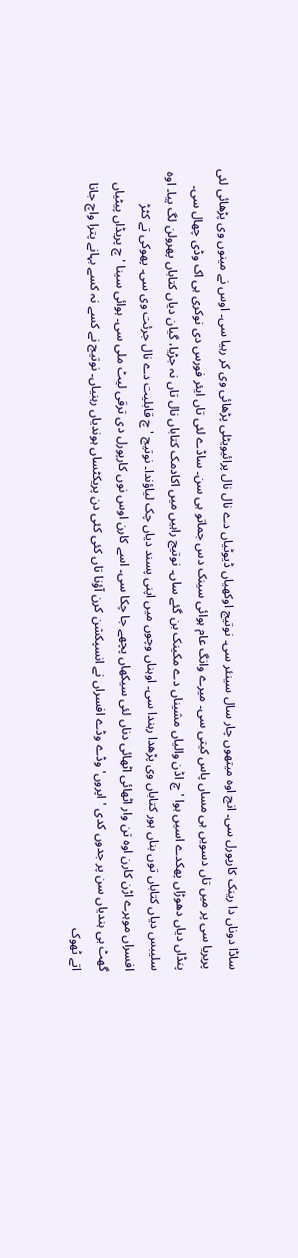ساڈا دوناں دا رینک کارپورل سی۔ انج اوہ میتھوں چار سال سینئر سی۔ نوتیج اوکھیاں ڈیوٹیاں دے نال نال پرائیویٹلی پڑھائی وی کر رہیا سی۔ اوس نے مینوں وی پڑھائی لئی پریریا سی پر میں تاں دسویں ہی مساں پاس کیتی سی۔ میرے وانگ عام ہوائی سینک دس جماتو ہی سن۔ ساڈے لئی تاں ایئر فورس دی نوکری ہی اک وڈی چھال سی۔ پنڈاں دیاں دھوڑاں پھکدے اسیں ہوا 'چ اڈن والیاں مشیناں دے مکینک بن گئے ساں۔ نوتیج راہیں میں اکادمک کتاباں نال تاں نہ جڑیا، گیان دیاں کتاباں پھرولن لگ پیا۔ اوہ سلیبس دیاں کتاباں توں بناں ہور کتاباں وی پڑھدا رہندا سی۔ اوہناں وچوں میں اپنی پسند دیاں چک لیاؤندا۔ نوتیج 'چ قابلیت دے نال جرئت وی سی۔ پھوکی تے کٹڑ افسراں موہرے اڑن کارن اوہ تن وار اٹھائی اٹھائی دناں لئی سیکھاں پچھے جا چکا سی۔ اسے کارن اوس نوں کارپورل دی ترقی لیٹ ملی سی۔ ہوائی سینا 'چ پریڈاں پیٹیاں گھٹ ہی ہندیاں سن پر جدوں کدی 'اپروں' وڈے وڈے افسراں نے انسپکشن کرن آؤنا تاں کئی کئی دن پریکٹساں ہوندیاں رہنیاں۔ نوتیج نے کسے نہ کسے بہانے پترا واچ جانا اتے ٹھوک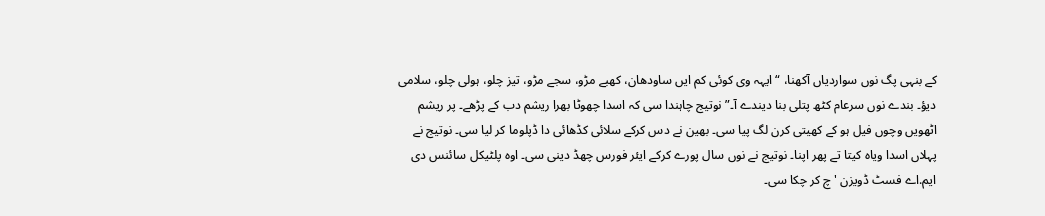کے بنہی پگ نوں سواردیاں آکھنا، “ایہہ وی کوئی کم ایں ساودھان، کھبے مڑو، سجے مڑو، تیز چلو، ہولی چلو، سلامی دیؤ۔ بندے نوں سرعام کٹھ پتلی بنا دیندے آ۔” نوتیج چاہندا سی کہ اسدا چھوٹا بھرا ریشم دب کے پڑھے۔ پر ریشم اٹھویں وچوں فیل ہو کے کھیتی کرن لگ پیا سی۔ بھین نے دس کرکے سلائی کڈھائی دا ڈپلوما کر لیا سی۔ نوتیج نے پہلاں اسدا ویاہ کیتا تے پھر اپنا۔ نوتیج نے نوں سال پورے کرکے ایئر فورس چھڈ دینی سی۔ اوہ پلٹیکل سائنس دی ایم.اے فسٹ ڈویزن 'چ کر چکا سی۔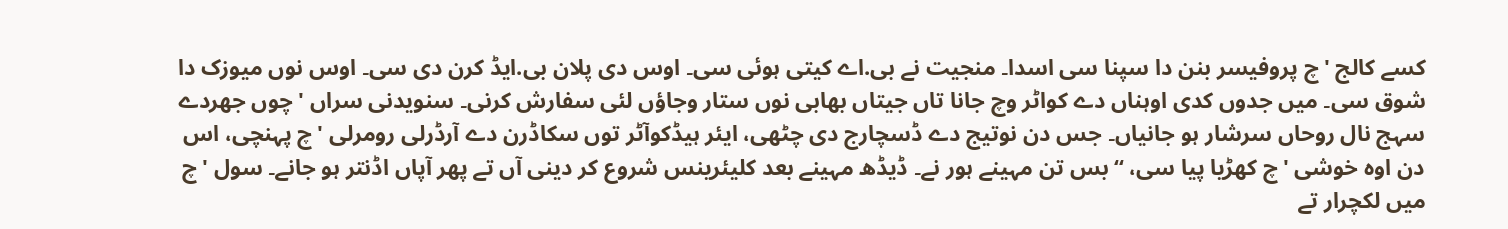کسے کالج 'چ پروفیسر بنن دا سپنا سی اسدا۔ منجیت نے بی.اے کیتی ہوئی سی۔ اوس دی پلان بی.ایڈ کرن دی سی۔ اوس نوں میوزک دا شوق سی۔ میں جدوں کدی اوہناں دے کواٹر وچ جانا تاں جیتاں بھابی نوں ستار وجاؤں لئی سفارش کرنی۔ سنویدنی سراں 'چوں جھردے سہج نال روحاں سرشار ہو جانیاں۔ جس دن نوتیج دے ڈسچارج دی چٹھی، ایئر ہیڈکوآٹر توں سکاڈرن دے آرڈرلی رومرلی 'چ پہنچی، اس دن اوہ خوشی 'چ کھڑیا پیا سی، “بس تن مہینے ہور نے۔ ڈیڈھ مہینے بعد کلیئرینس شروع کر دینی آں تے پھر آپاں اڈنتر ہو جانے۔ سول 'چ میں لکچرار تے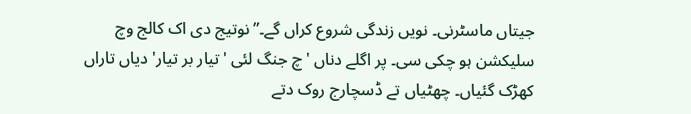جیتاں ماسٹرنی۔ نویں زندگی شروع کراں گے۔” نوتیج دی اک کالج وچ سلیکشن ہو چکی سی۔ پر اگلے دناں 'چ جنگ لئی 'تیار بر تیار' دیاں تاراں کھڑک گئیاں۔ چھٹیاں تے ڈسچارج روک دتے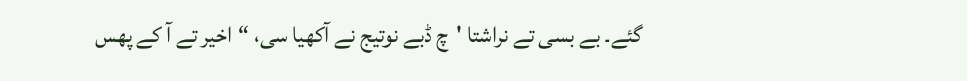گئے۔ بے بسی تے نراشتا 'چ ڈبے نوتیج نے آکھیا سی، “اخیر تے آ کے پھس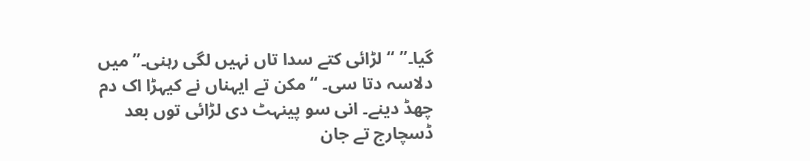گیا۔” “لڑائی کتے سدا تاں نہیں لگی رہنی۔” میں دلاسہ دتا سی۔ “مکن تے ایہناں نے کیہڑا اک دم چھڈ دینے۔ انی سو پینہٹ دی لڑائی توں بعد ڈسچارج تے جان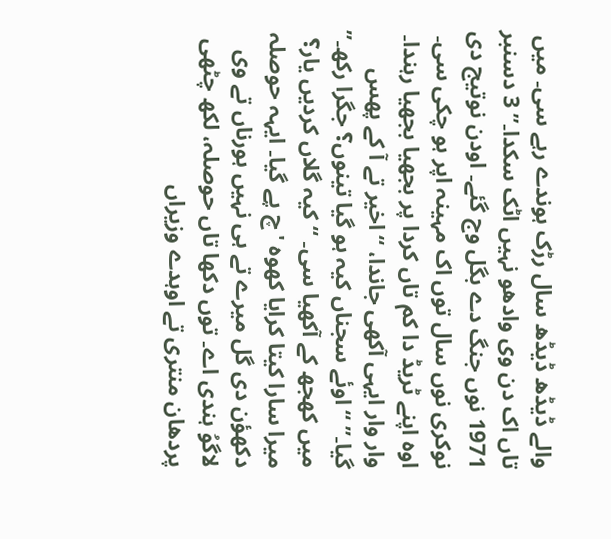والے ڈیڈھ ڈیڈھ سال رڑک ہوندے رہے سی۔ میں تاں اک دن وی وادھو نہیں اٹک سکدا۔” 3 دسنبر 1971 نوں جنگ دے بگل وج گئے۔ اودن نوتیج دی نوکری نوں سال توں اک مہینہ اپر ہو چکی سی۔ اوہ اپنے ٹریڈ دا کم تاں کردا پر بجھیا بجھیا رہندا۔ وار وار ایہی آکھی جاندا، “اخیر تے آ کے پھس گیا۔” “اوئے سجناں کیہ ہو گیا تینوں؟ جگرا رکھ۔” میں کھجھ کے آکھیا سی۔ “کیہ گلاں کردیں یار؟ میرا سارا کیتا کرایا کھوہ 'چ پے گیا۔ ایہہ حوصلہ دکھؤن دی گل میرے تے ہی نہیں ہورناں تے وی لاگوُ ہندی اے۔ توں دکھا تاں حوصلہ، لکھ چٹھی پردھان منتری تے اوہدے وزیراں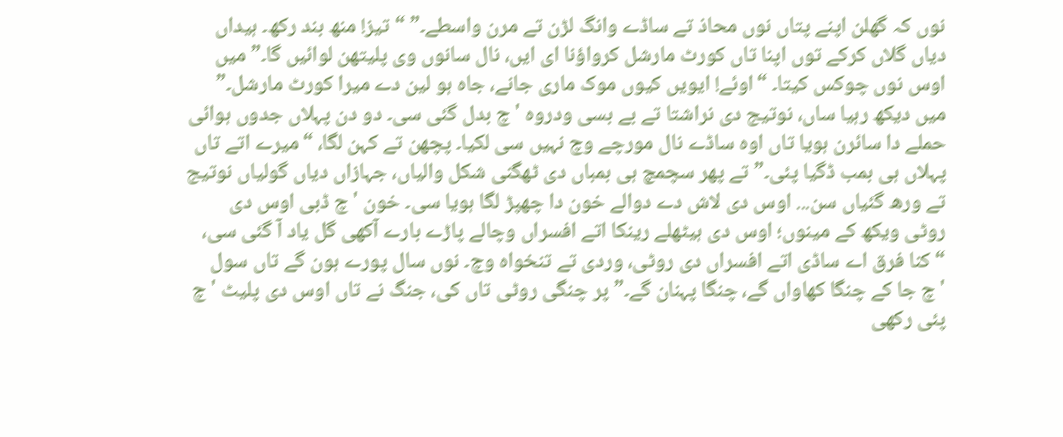نوں کہ گھلن اپنے پتاں نوں محاذ تے ساڈے وانگ لڑن تے مرن واسطے۔” “تیز! منھ بند رکھ۔ ہیداں دیاں گلاں کرکے توں اپنا تاں کورٹ مارشل کرواؤنا ای ایں، نال سانوں وی پلیتھن لوائیں گا۔” میں اوس نوں چوکس کیتا۔ “اوئے! ایویں کیوں موک ماری جانے، جاہ ہو لین دے میرا کورٹ مارشل۔” میں دیکھ رہیا ساں، نوتیج دی نراشتا تے بے بسی ودروہ 'چ بدل گئی سی۔ دو دن پہلاں جدوں ہوائی حملے دا سائرن ہویا تاں اوہ ساڈے نال مورچے وچ نہیں سی لکیا۔ پچھن تے کہن لگا، “میرے اتے تاں پہلاں ہی بمب ڈگیا پئی۔” تے پھر سچمچ ہی بمباں دی ٹھگنی شکل والیاں، جہازاں دیاں گولیاں نوتیج تے ورھ گئیاں سن... اوس دی لاش دے دوالے خون دا چھپڑ لگا ہویا سی۔ خون 'چ ڈبی اوس دی روٹی ویکھ کے مینوں؛ اوس دی ہیٹھلے رینکا اتے افسراں وچالے پاڑے بارے آکھی گل یاد آ گئی سی، “کنا فرق اے ساڈی اتے افسراں دی روٹی، وردی تے تنخواہ وچ۔ نوں سال پورے ہون گے تاں سول 'چ جا کے چنگا کھاواں گے، چنگا پہنان گے۔” پر چنگی روٹی تاں کی، جنگ نے تاں اوس دی پلیٹ 'چ پئی رکھی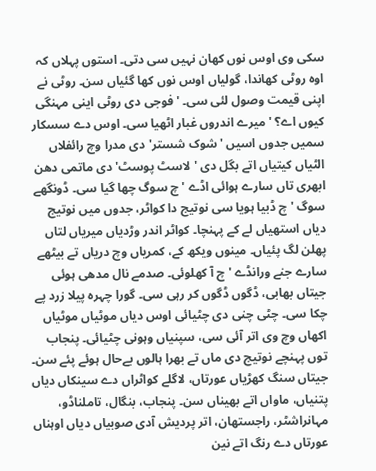سکی وی اوس نوں کھان نہیں سی دتی۔ استوں پہلاں کہ اوہ روٹی کھاندا، گولیاں اوس نوں کھا گئیاں سن۔ روٹی نے اپنی قیمت وصول لئی سی۔ 'فوجی دی روٹی اینی مہنگی کیوں اے؟ ' میرے اندروں غبار اٹھیا سی۔ اوس دے سسکار سمیں جدوں اسیں 'شوک شستر' دی مدرا وچ رائفلاں الٹیاں کیتیاں اتے بگل دی 'لاسٹ پوسٹ' دی ماتمی دھن ابھری تاں سارے ہوائی اڈے 'چ سوگ چھا گیا سی۔ ڈونگھے سوگ 'چ ڈبیا ہویا سی نوتیج دا کواٹر، جدوں میں نوتیج دیاں استھیاں لے کے پہنچا۔ کواٹر اندر وڑدیاں میریاں لتاں پھلن لگ پئیاں۔ مینوں ویکھ کے، کمریاں وچ دریاں تے بیٹھے سارے جنے ورانڈے 'چ آ کھلوئی۔ صدمے نال مدھی ہوئی جیتاں بھابی، ڈگوں ڈگوں کر رہی سی۔ گورا چہرہ پیلا زرد پے چکا سی۔ چٹی چنی دی چٹیائی اوس دیاں موٹیاں موٹیاں اکھاں وچ وی اتر آئی سی، سپنیاں وہونی چٹیائی۔ پنجاب توں پہنچے نوتیج دی ماں تے بھرا ہالوں بےحال ہوئے پئے سن۔ جیتاں سنگ کھڑیاں عورتاں، لاگلے کواٹراں دے سینکاں دیاں پتنیاں، ماواں اتے بھیناں سن۔ پنجاب، بنگال، تاملناڈو، مہانراشٹر، راجستھان، اتر پردیش آدی صوبیاں دیاں اوہناں عورتاں دے رنگ اتے نین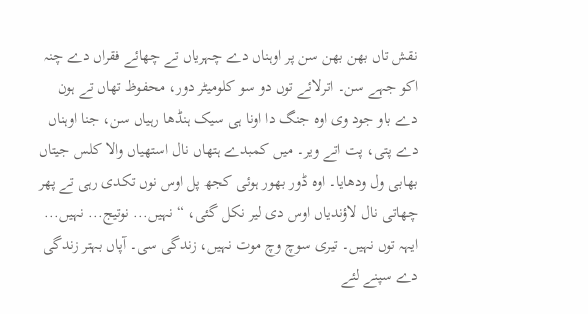نقش تاں بھن بھن سن پر اوہناں دے چہریاں تے چھائے فقراں دے چنہ اکو جہے سن۔ اترلائے توں دو سو کلومیٹر دور، محفوظ تھاں تے ہون دے باو جود وی اوہ جنگ دا اونا ہی سیک ہنڈھا رہیاں سن، جنا اوہناں دے پتی، پت اتے ویر۔ میں کمبدے ہتھاں نال استھیاں والا کلس جیتاں بھابی ول ودھایا۔ اوہ ڈور بھور ہوئی کجھ پل اوس نوں تکدی رہی تے پھر چھاتی نال لاؤندیاں اوس دی لیر نکل گئی، “نہیں... نوتیج... نہیں... ایہہ توں نہیں۔ تیری سوچ وچ موت نہیں، زندگی سی۔ آپاں بہتر زندگی دے سپنے لئے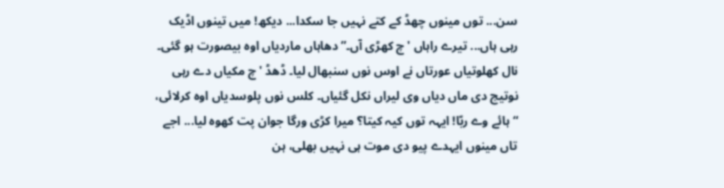سن... توں مینوں چھڈ کے کتے نہیں جا سکدا... دیکھ! میں تینوں اڈیک رہی ہاں... تیرے راہاں 'چ کھڑی آں۔” دھاہاں ماردیاں اوہ بیصورت ہو گئی۔ نال کھلوتیاں عورتاں نے اوس نوں سنبھال لیا۔ ڈھڈ 'چ مکیاں دے رہی نوتیج دی ماں دیاں وی لیراں نکل گئیاں۔ کلس نوں پلوسدیاں اوہ کرلائی، “ہائے وے ربّا! ایہہ توں کیہ کیتا؟ میرا کڑی ورگا جوان پت کھوہ لیا... اجے تاں مینوں ایہدے پیو دی موت ہی نہیں بھلی، ہن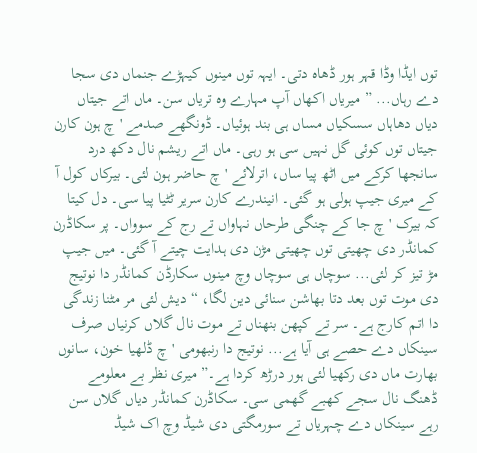توں ایڈا وڈا قہر ہور ڈھاہ دتی۔ ایہہ توں مینوں کیہڑے جنماں دی سجا دے رہاں... ” میریاں اکھاں آپ مہارے وہ تریاں سن۔ ماں اتے جیتاں دیاں دھاہاں سسکیاں مساں ہی بند ہوئیاں۔ ڈونگھے صدمے 'چ ہون کارن جیتاں توں کوئی گل نہیں سی ہو رہی۔ ماں اتے ریشم نال دکھ درد سانجھا کرکے میں اٹھ پیا ساں، اترلائے 'چ حاضر ہون لئی۔ بیرکاں کول آ کے میری جیپ ہولی ہو گئی۔ انیندرے کارن سریر ٹٹیا پیا سی۔ دل کیتا کہ بیرک 'چ جا کے چنگی طرحاں نہاواں تے رج کے سوواں۔ پر سکاڈرن کمانڈر دی چھیتی توں چھیتی مڑن دی ہدایت چیتے آ گئی۔ میں جیپ مڑ تیز کر لئی... سوچاں ہی سوچاں وچ مینوں سکارڈن کمانڈر دا نوتیج دی موت توں بعد دتا بھاشن سنائی دین لگا، “دیش لئی مر مٹنا زندگی دا اتم کارج ہے۔ سر تے کپھن بنھناں تے موت نال گلاں کرنیاں صرف سینکاں دے حصے ہی آیا ہے... نوتیج دا رنبھومی 'چ ڈلھیا خون، سانوں بھارت ماں دی رکھیا لئی ہور درڑھ کردا ہے۔” میری نظر بے معلومے ڈھنگ نال سجے کھبے گھمی سی۔ سکاڈرن کمانڈر دیاں گلاں سن رہے سینکاں دے چہریاں تے سورمگتی دی شیڈ وچ اک شیڈ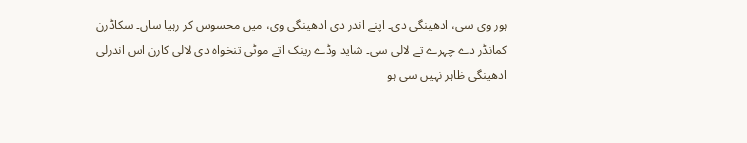ہور وی سی، ادھینگی دی۔ اپنے اندر دی ادھینگی وی، میں محسوس کر رہیا ساں۔ سکاڈرن کمانڈر دے چہرے تے لالی سی۔ شاید وڈے رینک اتے موٹی تنخواہ دی لالی کارن اس اندرلی ادھینگی ظاہر نہیں سی ہو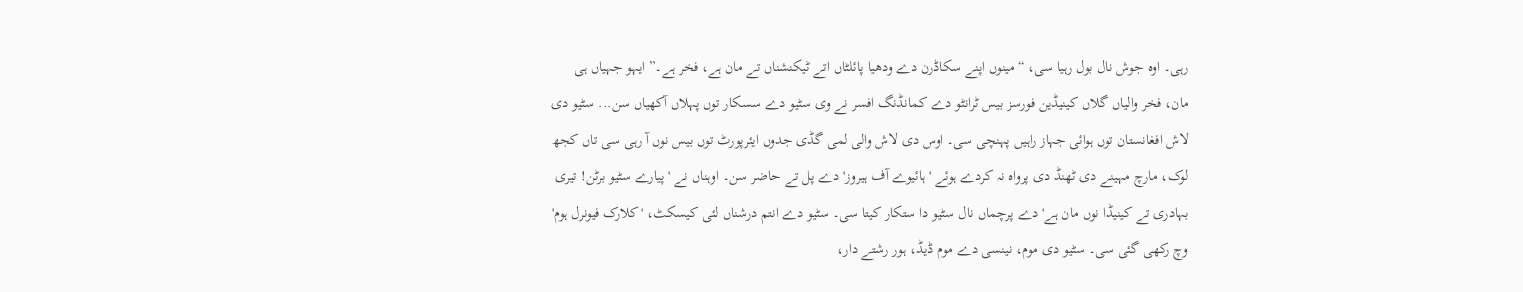رہی۔ اوہ جوش نال بول رہیا سی، “مینوں اپنے سکاڈرن دے ودھیا پائلٹاں اتے ٹیکنشناں تے مان ہے، فخر ہے۔” ایہو جہیاں ہی مان، فخر والیاں گلاں کینیڈین فورسز بیس ٹرانٹو دے کمانڈنگ افسر نے وی سٹیو دے سسکار توں پہلاں آکھیاں سن... سٹیو دی لاش افغانستان توں ہوائی جہاز راہیں پہنچی سی۔ اوس دی لاش والی لمی گڈی جدوں ایئرپورٹ توں بیس نوں آ رہی سی تاں کجھ لوک، مارچ مہینے دی ٹھنڈ دی پرواہ نہ کردے ہوئے 'ہائیوے آف ہیروز' دے پل تے حاضر سن۔ اوہناں نے 'پیارے سٹیو برٹن! تیری بہادری تے کینیڈا نوں مان ہے' دے پرچماں نال سٹیو دا ستکار کیتا سی۔ سٹیو دے انتم درشناں لئی کیسکٹ، 'کلارک فیونرل ہوم' وچ رکھی گئی سی۔ سٹیو دی موم، نینسی دے موم ڈیڈ، ہور رشتے دار،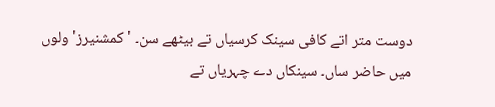دوست متر اتے کافی سینک کرسیاں تے بیٹھے سن۔ 'کمشنیرز' ولوں میں حاضر ساں۔ سینکاں دے چہریاں تے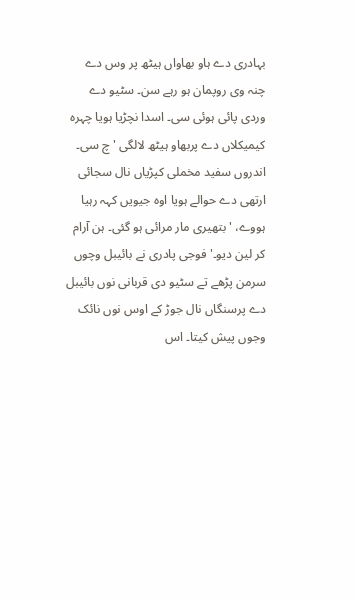بہادری دے ہاو بھاواں ہیٹھ پر وس دے چنہ وی روپمان ہو رہے سن۔ سٹیو دے وردی پائی ہوئی سی۔ اسدا نچڑیا ہویا چہرہ کیمیکلاں دے پربھاو ہیٹھ لالگی 'چ سی۔ اندروں سفید مخملی کپڑیاں نال سجائی ارتھی دے حوالے ہویا اوہ جیویں کہہ رہیا ہووے، 'بتھیری مار مرائی ہو گئی۔ ہن آرام کر لین دیو۔' فوجی پادری نے بائیبل وچوں سرمن پڑھے تے سٹیو دی قربانی نوں بائیبل دے پرسنگاں نال جوڑ کے اوس نوں نائک وجوں پیش کیتا۔ اس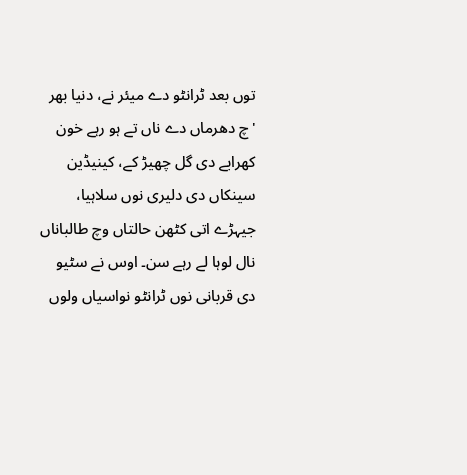توں بعد ٹرانٹو دے میئر نے، دنیا بھر 'چ دھرماں دے ناں تے ہو رہے خون کھرابے دی گل چھیڑ کے، کینیڈین سینکاں دی دلیری نوں سلاہیا، جیہڑے اتی کٹھن حالتاں وچ طالباناں نال لوہا لے رہے سن۔ اوس نے سٹیو دی قربانی نوں ٹرانٹو نواسیاں ولوں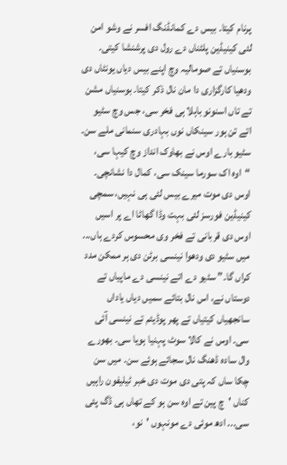پرنام کیتا۔ بیس دے کمانڈنگ افسر نے وشو امن لئی کینیڈین پلٹناں دے رول دی پرشنشا کیتی۔ بوسنیاں تے صومالیہ وچ اپنے بیس دیاں یونٹاں دی ودھیا کارگزاری دا مان نال ذکر کیتا۔ بوسنیاں مشن تے تاں اسنونو باہلا ہی فخر سی، جس وچ سٹیو اتے تن ہور سینکاں نوں بہادری سنمانی ملے سن۔ سٹیو بارے اوس نے بھاوک انداز وچ کیہا سی، “اوہ اک سورما سینک سی، کمال دا نشانچی۔ اوس دی موت میرے بیس لئی ہی نہیں، سمچی کینیڈین فورسز لئی بہت وڈا گھاٹا اے پر اسیں اوس دی قربانی تے فخر وی محسوس کردے ہاں... میں سٹیو دی ودھوا نینسی برٹن دی ہر ممکن مدد کراں گا۔” سٹیو دے اتے نینسی دے ماپیاں تے دوستاں نے، اس نال بتائے سمیں دیاں یاداں سانجھیاں کیتیاں تے پھر پوڈیئم تے نینسی آئی سی۔ اوس نے کالا سوٹ پہنیا ہویا سی۔ بھورے وال سادہ ڈھنگ نال سجائے ہوئے سن۔ میں سن چکا ساں کہ پتی دی موت دی خبر ٹیلیفون راہیں کناں 'چ پین تے اوہ سن ہو کے تھاں ہی ڈگ پئی سی... ادھ موئی دے مونہوں 'نو،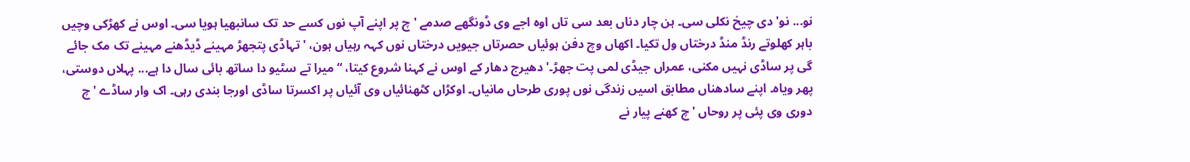نو... نو' دی چیخ نکلی سی۔ ہن چار دناں بعد سی تاں اوہ اجے وی ڈونگھے صدمے 'چ پر اپنے آپ نوں کسے حد تک سانبھیا ہویا سی۔ اوس نے کھڑکی وچیں باہر کھلوتے رنڈ منڈ درختاں ول تکیا۔ اکھاں وچ دفن ہوئیاں حصرتاں جیویں درختاں نوں کہہ رہیاں ہون، 'تہاڈی پتجھڑ مہینے ڈیڈھنے مہینے تک مک جائے گی پر ساڈی نہیں مکنی، عمراں جیڈی لمی پت جھڑ۔' دھیرج دھار کے اوس نے کہنا شروع کیتا، “میرا تے سٹیو دا ساتھ بائی سال دا ہے... پہلاں دوستی، پھر ویاہ۔ اپنے سادھناں مطابق اسیں زندگی نوں پوری طرحاں مانیاں۔ اوکڑاں کٹھنائیاں وی آئیاں پر اکسرتا ساڈی اورجا بندی رہی۔ اک وار ساڈے 'چ دوری وی پئی پر روحاں 'چ کھنے پیار نے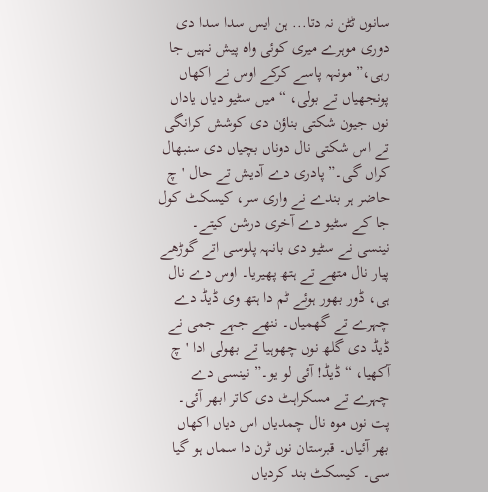سانوں ٹٹن نہ دتا... ہن ایس سدا سدا دی دوری موہرے میری کوئی واہ پیش نہیں جا رہی،” مونہہ پاسے کرکے اوس نے اکھاں پونجھیاں تے بولی، “میں سٹیو دیاں یاداں نوں جیون شکتی بناؤن دی کوشش کرانگی تے اس شکتی نال دوناں بچیاں دی سنبھال کراں گی۔” پادری دے آدیش تے حال 'چ حاضر ہر بندے نے واری سر، کیسکٹ کول جا کے سٹیو دے آخری درشن کیتے۔ نینسی نے سٹیو دی بانہہ پلوسی اتے گوڑھے پیار نال متھے تے ہتھ پھیریا۔ اوس دے نال ہی، ڈور بھور ہوئے ٹم دا ہتھ وی ڈیڈ دے چہرے تے گھمیاں۔ ننھے جہے جمی نے ڈیڈ دی گلھ نوں چھوہیا تے بھولی ادا 'چ آکھیا، “ڈیڈ! آئی لو یو۔” نینسی دے چہرے تے مسکراہٹ دی کاتر ابھر آئی۔ پت نوں موہ نال چمدیاں اس دیاں اکھاں بھر آئیاں۔ قبرستان نوں ٹرن دا سماں ہو گیا سی۔ کیسکٹ بند کردیاں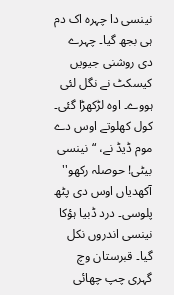نینسی دا چہرہ اک دم ہی بجھ گیا۔ چہرے دی روشنی جیویں کیسکٹ نے نگل لئی ہووے۔ اوہ لڑکھڑا گئی۔ کول کھلوتے اوس دے موم ڈیڈ نے، “نینسی بیٹی! حوصلہ رکھو'' آکھدیاں اوس دی پٹھ پلوسی۔ درد ڈبیا ہؤکا نینسی اندروں نکل گیا۔ قبرستان وچ گہری چپ چھائی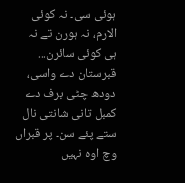ہوئی سی۔ نہ کوئی الارم، نہ ہورن تے نہ ہی کوئی سائرن... قبرستان دے واسی، دودھ چٹی برف دے کمبل تانی شانتی نال ستے پئے سن۔ پر قبراں وچ اوہ نہیں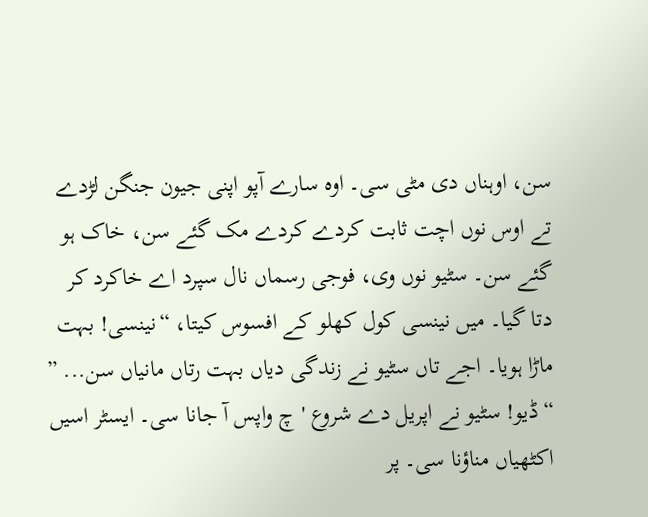سن، اوہناں دی مٹی سی۔ اوہ سارے آپو اپنی جیون جنگن لڑدے تے اوس نوں اچت ثابت کردے کردے مک گئے سن، خاک ہو گئے سن۔ سٹیو نوں وی، فوجی رسماں نال سپرد اے خاکرد کر دتا گیا۔ میں نینسی کول کھلو کے افسوس کیتا، “نینسی! بہت ماڑا ہویا۔ اجے تاں سٹیو نے زندگی دیاں بہت رتاں مانیاں سن... ” “ڈیو! سٹیو نے اپریل دے شروع 'چ واپس آ جانا سی۔ ایسٹر اسیں اکٹھیاں مناؤنا سی۔ پر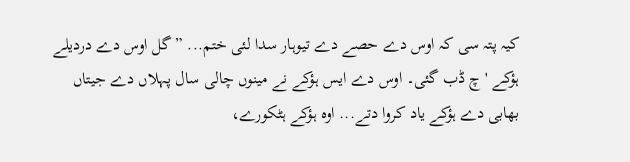کیہ پتہ سی کہ اوس دے حصے دے تیوہار سدا لئی ختم... ” گل اوس دے دردیلے ہؤکے 'چ ڈب گئی۔ اوس دے ایس ہؤکے نے مینوں چالی سال پہلاں دے جیتاں بھابی دے ہؤکے یاد کروا دتے... اوہ ہؤکے ہٹکورے،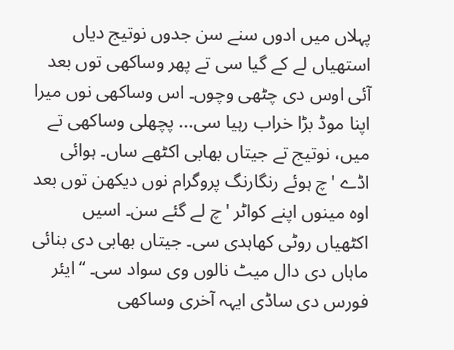پہلاں میں ادوں سنے سن جدوں نوتیج دیاں استھیاں لے کے گیا سی تے پھر وساکھی توں بعد آئی اوس دی چٹھی وچوں۔ اس وساکھی نوں میرا اپنا موڈ بڑا خراب رہیا سی... پچھلی وساکھی تے میں، نوتیج تے جیتاں بھابی اکٹھے ساں۔ ہوائی اڈے 'چ ہوئے رنگارنگ پروگرام نوں دیکھن توں بعد اوہ مینوں اپنے کواٹر 'چ لے گئے سن۔ اسیں اکٹھیاں روٹی کھاہدی سی۔ جیتاں بھابی دی بنائی ماہاں دی دال میٹ نالوں وی سواد سی۔ “ایئر فورس دی ساڈی ایہہ آخری وساکھی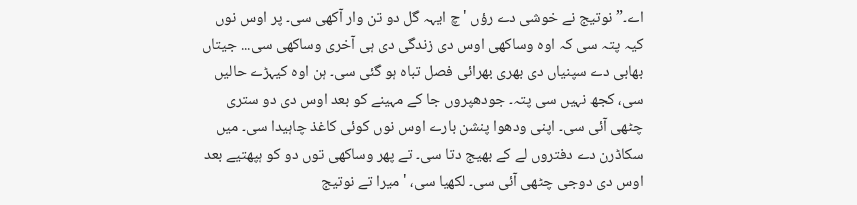اے۔” نوتیج نے خوشی دے رؤں 'چ ایہہ گل دو تن وار آکھی سی۔ پر اوس نوں کیہ پتہ سی کہ اوہ وساکھی اوس دی زندگی دی ہی آخری وساکھی سی... جیتاں بھابی دے سپنیاں دی بھری بھرائی فصل تباہ ہو گئی سی۔ ہن اوہ کیہڑے حالیں سی، کجھ نہیں سی پتہ۔ جودھپروں جا کے مہینے کو بعد اوس دی دو ستری چٹھی آئی سی۔ اپنی ودھوا پنشن بارے اوس نوں کوئی کاغذ چاہیدا سی۔ میں سکاڈرن دے دفتروں لے کے بھیج دتا سی۔ تے پھر وساکھی توں دو کو ہپھتیے بعد اوس دی دوجی چٹھی آئی سی۔ لکھیا سی، 'میرا تے نوتیج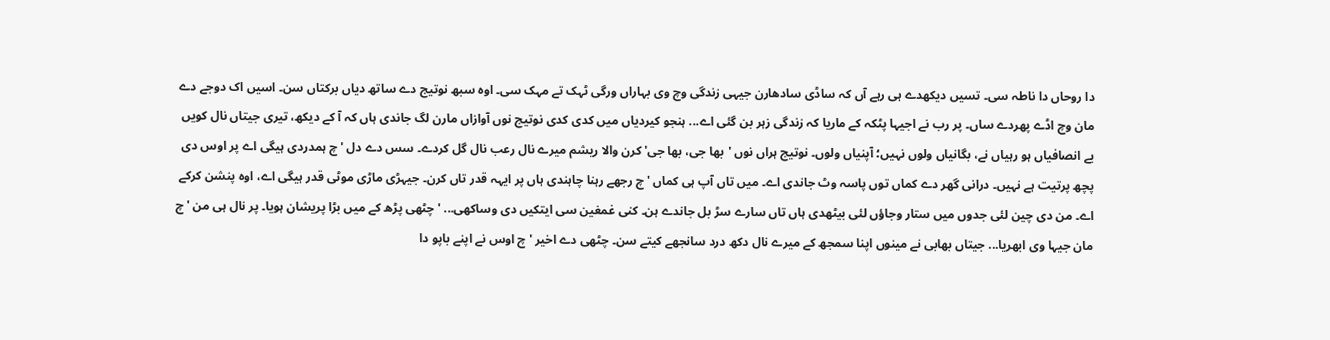دا روحاں دا ناطہ سی۔ تسیں دیکھدے ہی رہے آں کہ ساڈی سادھارن جیہی زندگی وچ وی بہاراں ورگی ٹہک تے مہک سی۔ اوہ سبھ نوتیج دے ساتھ دیاں برکتاں سن۔ اسیں اک دوجے دے مان وچ اڈے پھردے ساں۔ پر رب نے اجیہا پٹکہ کے ماریا کہ زندگی زہر بن گئی اے... ہنجو کیردیاں میں کدی کدی نوتیج نوں آوازاں مارن لگ جاندی ہاں کہ آ کے دیکھ، تیری جیتاں نال کویں بے انصافیاں ہو رہیاں نے، بگانیاں ولوں نہیں؛ آپنیاں ولوں۔ نوتیج ہراں نوں 'بھا جی، بھا جی' کرن والا ریشم میرے نال رعب نال گل کردے۔ سس دے دل 'چ ہمدردی ہیگی اے پر اوس دی پچھ پرتیت ہے نہیں۔ درانی گھر دے کماں توں پاسہ وٹ جاندی اے۔ میں تاں آپ ہی کماں 'چ رجھے رہنا چاہندی ہاں پر ایہہ قدر تاں کرن۔ جیہڑی ماڑی موٹی قدر ہیگی اے، اوہ پنشن کرکے اے۔ من دی چین لئی جدوں میں ستار وجاؤں لئی بیٹھدی ہاں تاں سارے سڑ بل جاندے ہن۔ کنی غمغین سی ایتکیں دی وساکھی... ' چٹھی پڑھ کے میں بڑا پریشان ہویا۔ پر نال ہی من 'چ مان جیہا وی ابھریا... جیتاں بھابی نے مینوں اپنا سمجھ کے میرے نال دکھ درد سانجھے کیتے سن۔ چٹھی دے اخیر 'چ اوس نے اپنے باپو دا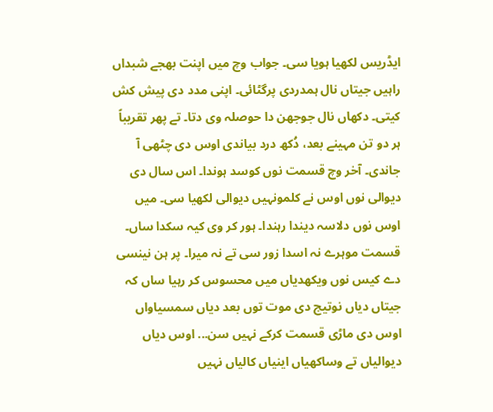ایڈریس لکھیا ہویا سی۔ جواب وچ میں اپنت بھجے شبداں راہیں جیتاں نال ہمدردی پرگٹائی۔ اپنی مدد دی پیش کش کیتی۔ دکھاں نال جوجھن دا حوصلہ وی دتا۔ تے پھر تقریباً ہر دو تن مہینے بعد، دُکھ درد بیاندی اوس دی چٹھی آ جاندی۔ آخر وچ قسمت نوں کوسد ہوندا۔ اس سال دی دیوالی نوں اوس نے کلمونہیں دیوالی لکھیا سی۔ میں اوس نوں دلاسہ دیندا رہندا۔ ہور کر وی کیہ سکدا ساں۔ قسمت موہرے نہ اسدا زور سی تے نہ میرا۔ پر ہن نینسی دے کیس نوں ویکھدیاں میں محسوس کر رہیا ساں کہ جیتاں دیاں نوتیج دی موت توں بعد دیاں سمسیاواں اوس دی ماڑی قسمت کرکے نہیں سن... اوس دیاں دیوالیاں تے وساکھیاں اینیاں کالیاں نہیں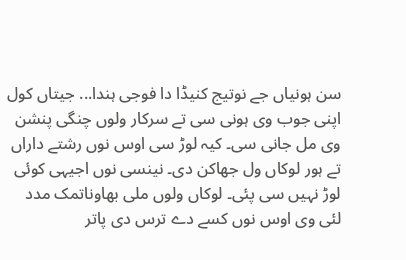سن ہونیاں جے نوتیج کنیڈا دا فوجی ہندا... جیتاں کول اپنی جوب وی ہونی سی تے سرکار ولوں چنگی پنشن وی مل جانی سی۔ کیہ لوڑ سی اوس نوں رشتے داراں تے ہور لوکاں ول جھاکن دی۔ نینسی نوں اجیہی کوئی لوڑ نہیں سی پئی۔ لوکاں ولوں ملی بھاوناتمک مدد لئی وی اوس نوں کسے دے ترس دی پاتر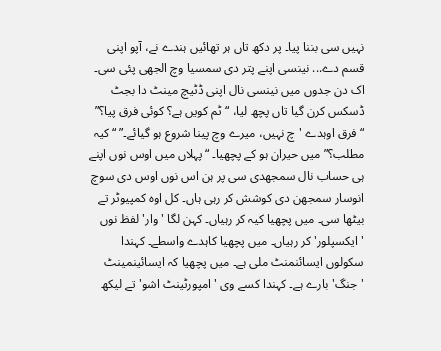نہیں سی بننا پیا۔ پر دکھ تاں ہر تھائیں ہندے نے، آپو اپنی قسم دے... نینسی اپنے پتر دی سمسیا وچ الجھی پئی سی۔ اک دن جدوں میں نینسی نال اپنی ڈٹیچ مینٹ دا بجٹ ڈسکس کرن گیا تاں پچھ لیا، “ٹم کویں ہے؟ کوئی فرق پیا؟” “فرق اوہدے 'چ نہیں، میرے وچ پینا شروع ہو گیائے۔” “کیہ مطلب؟” میں حیران ہو کے پچھیا۔ “پہلاں میں اوس نوں اپنے ہی حساب نال سمجھدی سی پر ہن اس نوں اوس دی سوچ انوسار سمجھن دی کوشش کر رہی ہاں۔ کل اوہ کمپیوٹر تے بیٹھا سی۔ میں پچھیا کیہ کر رہیاں۔ کہن لگا 'وار' لفظ نوں 'ایکسپلور' کر رہیاں۔ میں پچھیا کاہدے واسطے۔ کہندا سکولوں ایسائنمنٹ ملی ہے۔ میں پچھیا کہ ایسائینمینٹ 'جنگ' بارے ہے۔ کہندا کسے وی 'امپورٹینٹ اشو' تے لیکھ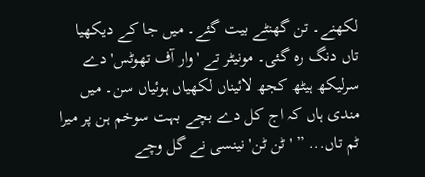لکھنے۔ تن گھنٹے بیت گئے۔ میں جا کے دیکھیا تاں دنگ رہ گئی۔ مونیٹر تے 'وار آف تھوٹس' دے سرلیکھ ہیٹھ کجھ لائیناں لکھیاں ہوئیاں سن۔ میں مندی ہاں کہ اج کل دے بچے بہت سوخم ہن پر میرا ٹم تاں... ” 'ٹن ٹن' نینسی نے گل وچے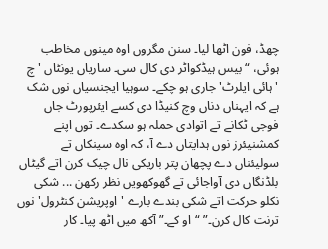چھڈ، فون اٹھا لیا۔ سنن مگروں اوہ مینوں مخاطب ہوئی، “بیس ہیڈکواٹر دی کال سی۔ ساریاں یونٹاں 'چ 'ہائی ایلرٹ' جاری ہو چکے۔ سوہیا ایجنسیاں نوں شک ہے کہ ایہناں دناں وچ کنیڈا دی کسے ایئرپورٹ جاں فوجی ٹکانے تے اتوادی حملہ ہو سکدے۔ توں اپنے کمشنیئرز نوں ہدایتاں دے آ، کہ اوہ سینکاں تے سولیئناں دے پچھان پتر باریکی نال چیک کرن اتے گیٹاں بلڈنگاں دی آواجائی تے گھوکھویں نظر رکھن ... شکی نکلو حرکت اتے شکی بندے بارے 'اوپریشن کنٹرول' نوں ترنت کال کرن۔” “او کے۔” آکھ میں اٹھ پیا۔ کار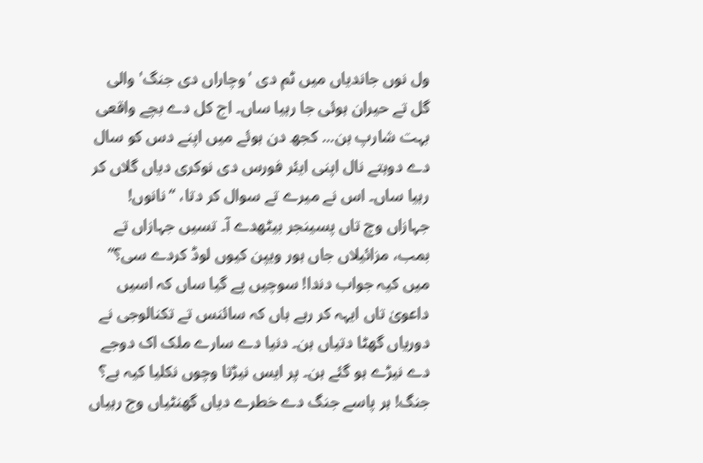ول نوں جاندیاں میں ٹم دی 'وچاراں دی جنگ' والی گل تے حیران ہوئی جا رہیا ساں۔ اج کل دے بچے واقعی بہت شارپ ہن... کجھ دن ہوئے میں اپنے دس کو سال دے دوہتے نال اپنی ایئر فورس دی نوکری دیاں گلاں کر رہیا ساں۔ اس نے میرے تے سوال کر دتا، “نانوں! جہازاں وچ تاں پسینجر بیٹھدے آ۔ تسیں جہازاں تے بمب، مزائیلاں جاں ہور ویپن کیوں لوڈ کردے سی؟” میں کیہ جواب دندا! سوچیں پے گیا ساں کہ اسیں داعویٰ تاں ایہہ کر رہے ہاں کہ سائنس تے تکنالوجی نے دوریاں گھٹا دتیاں ہن۔ دنیا دے سارے ملک اک دوجے دے نیڑے ہو گئے ہن۔ پر ایس نیڑتا وچوں نکلیا کیہ ہے؟ جنگ! ہر پاسے جنگ دے خطرے دیاں گھنٹیاں وج رہیاں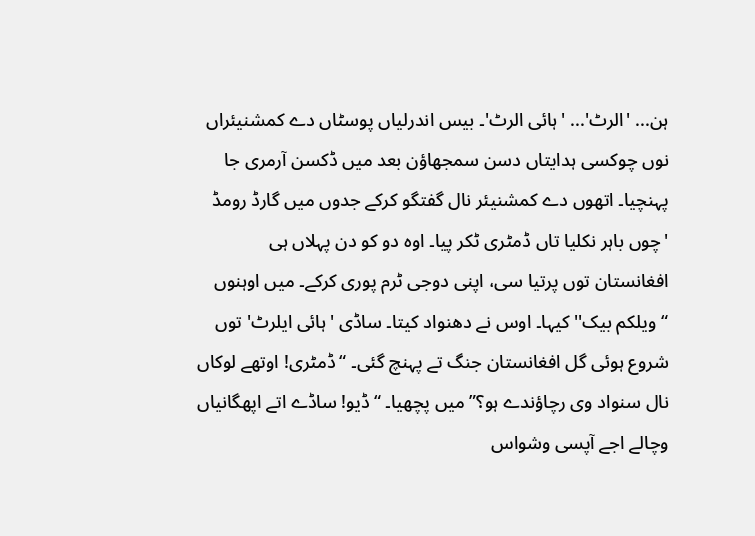ہن... 'الرٹ'... 'ہائی الرٹ'۔ بیس اندرلیاں پوسٹاں دے کمشنیئراں نوں چوکسی ہدایتاں دسن سمجھاؤن بعد میں ڈکسن آرمری جا پہنچیا۔ اتھوں دے کمشنیئر نال گفتگو کرکے جدوں میں گارڈ رومڈ 'چوں باہر نکلیا تاں ڈمٹری ٹکر پیا۔ اوہ دو کو دن پہلاں ہی افغانستان توں پرتیا سی، اپنی دوجی ٹرم پوری کرکے۔ میں اوہنوں “ویلکم بیک'' کیہا۔ اوس نے دھنواد کیتا۔ ساڈی 'ہائی ایلرٹ' توں شروع ہوئی گل افغانستان جنگ تے پہنچ گئی۔ “ڈمٹری! اوتھے لوکاں نال سنواد وی رچاؤندے ہو؟” میں پچھیا۔ “ڈیو! ساڈے اتے اپھگانیاں وچالے اجے آپسی وشواس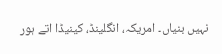نہیں بنیاں۔ امریکہ، انگلینڈ، کینیڈا اتے ہور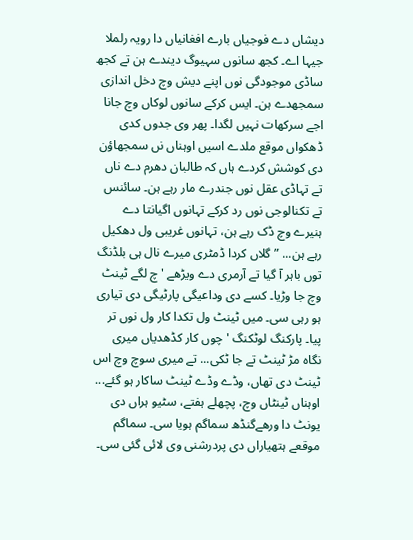دیشاں دے فوجیاں بارے افغانیاں دا رویہ رلملا جیہا اے۔ کجھ سانوں سہیوگ دیندے ہن تے کجھ ساڈی موجودگی نوں اپنے دیش وچ دخل اندازی سمجھدے ہن۔ ایس کرکے سانوں لوکاں وچ جانا اجے سرکھات نہیں لگدا۔ پھر وی جدوں کدی ڈھکواں موقع ملدے اسیں اوہناں نں سمجھاؤن دی کوشش کردے ہاں کہ طالبان دھرم دے ناں تے تہاڈی عقل نوں جندرے مار رہے ہن۔ سائنس تے تکنالوجی نوں رد کرکے تہانوں اگیانتا دے ہنیرے وچ ڈک رہے ہن، تہانوں غریبی ول دھکیل رہے ہن... ” گلاں کردا ڈمٹری میرے نال ہی بلڈنگ توں باہر آ گیا تے آرمری دے ویڑھے 'چ لگے ٹینٹ وچ جا وڑیا۔ کسے دی وداعیگی پارٹیگی دی تیاری ہو رہی سی۔ میں ٹینٹ ول تکدا کار ول نوں تر پیا۔ پارکنگ لوٹکنگ 'چوں کار کڈھدیاں میری نگاہ مڑ ٹینٹ تے جا ٹکی... تے میری سوچ وچ اس ٹینٹ دی تھاں، وڈے وڈے ٹینٹ ساکار ہو گئے... اوہناں ٹینٹاں وچ، پچھلے ہفتے، سٹیو ہراں دی یونٹ دا ورھےگنڈھ سماگم ہویا سی۔ سماگم موقعے ہتھیاراں دی پردرشنی وی لائی گئی سی۔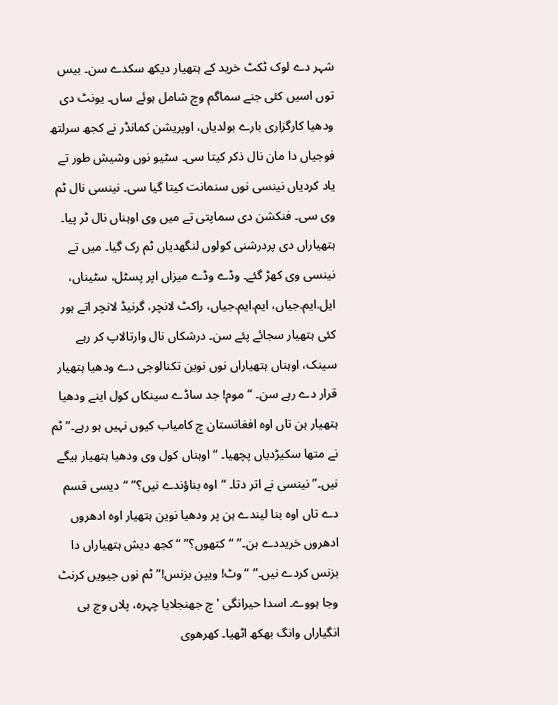شہر دے لوک ٹکٹ خرید کے ہتھیار دیکھ سکدے سن۔ بیس توں اسیں کئی جنے سماگم وچ شامل ہوئے ساں۔ یونٹ دی ودھیا کارگزاری بارے بولدیاں، اوپریشن کمانڈر نے کجھ سرلتھ فوجیاں دا مان نال ذکر کیتا سی۔ سٹیو نوں وشیش طور تے یاد کردیاں نینسی نوں سنمانت کیتا گیا سی۔ نینسی نال ٹم وی سی۔ فنکشن دی سماپتی تے میں وی اوہناں نال ٹر پیا۔ ہتھیاراں دی پردرشنی کولوں لنگھدیاں ٹم رک گیا۔ میں تے نینسی وی کھڑ گئے۔ وڈے وڈے میزاں اپر پسٹل، سٹیناں، ایل.ایم.جیاں، ایم.ایم.جیاں، راکٹ لانچر، گرنیڈ لانچر اتے ہور کئی ہتھیار سجائے پئے سن۔ درشکاں نال وارتالاپ کر رہے سینک، اوہناں ہتھیاراں نوں نوین تکنالوجی دے ودھیا ہتھیار قرار دے رہے سن۔ “موم! جد ساڈے سینکاں کول اینے ودھیا ہتھیار ہن تاں اوہ افغانستان چ کامیاب کیوں نہیں ہو رہے۔” ٹم نے متھا سکیڑدیاں پچھیا۔ “اوہناں کول وی ودھیا ہتھیار ہیگے نیں۔” نینسی نے اتر دتا۔ “اوہ بناؤندے نیں؟” “دیسی قسم دے تاں اوہ بنا لیندے ہن پر ودھیا نوین ہتھیار اوہ ادھروں ادھروں خریددے ہن۔” “کتھوں؟” “کجھ دیش ہتھیاراں دا بزنس کردے نیں۔” “وٹ! ویپن بزنس!” ٹم نوں جیویں کرنٹ وجا ہووے۔ اسدا حیرانگی 'چ جھنجلایا چہرہ، پلاں وچ ہی انگیاراں وانگ بھکھ اٹھیا۔ کھرھوی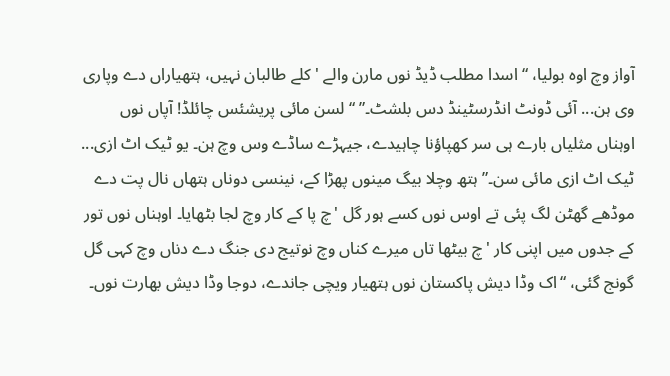آواز وچ اوہ بولیا، “اسدا مطلب ڈیڈ نوں مارن والے 'کلے طالبان نہیں، ہتھیاراں دے وپاری وی ہن... آئی ڈونٹ انڈرسٹینڈ دس بلشٹ۔” “لسن مائی پریشئس چائلڈ! آپاں نوں اوہناں مثلیاں بارے ہی سر کھپاؤنا چاہیدے، جیہڑے ساڈے وس وچ ہن۔ یو ٹیک اٹ ازی... ٹیک اٹ ازی مائی سن۔” ہتھ وچلا بیگ مینوں پھڑا کے، نینسی دوناں ہتھاں نال پت دے موڈھے گھٹن لگ پئی تے اوس نوں کسے ہور گل 'چ پا کے کار وچ لجا بٹھایا۔ اوہناں نوں تور کے جدوں میں اپنی کار 'چ بیٹھا تاں میرے کناں وچ نوتیج دی جنگ دے دناں وچ کہی گل گونج گئی، “اک وڈا دیش پاکستان نوں ہتھیار ویچی جاندے، دوجا وڈا دیش بھارت نوں۔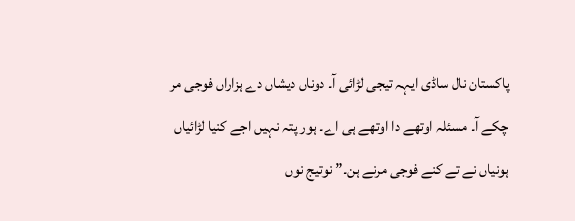پاکستان نال ساڈی ایہہ تیجی لڑائی آ۔ دوناں دیشاں دے ہزاراں فوجی مر چکے آ۔ مسئلہ اوتھے دا اوتھے ہی اے۔ ہور پتہ نہیں اجے کنیا لڑائیاں ہونیاں نے تے کنے فوجی مرنے ہن۔” نوتیج نوں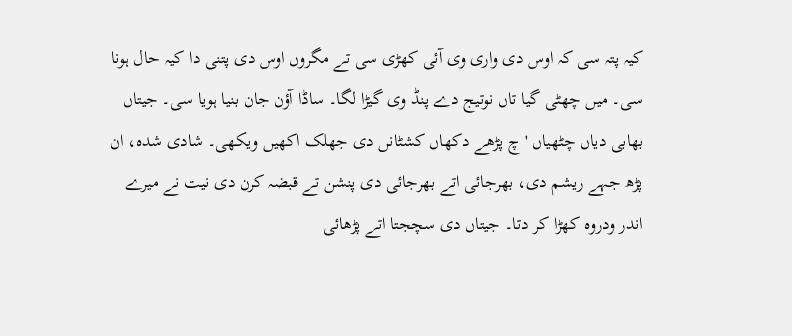کیہ پتہ سی کہ اوس دی واری وی آئی کھڑی سی تے مگروں اوس دی پتنی دا کیہ حال ہونا سی۔ میں چھٹی گیا تاں نوتیج دے پنڈ وی گیڑا لگا۔ ساڈا آؤن جان بنیا ہویا سی۔ جیتاں بھابی دیاں چٹھیاں 'چ پڑھے دکھاں کشٹانں دی جھلک اکھیں ویکھی۔ شادی شدہ، ان پڑھ جہے ریشم دی، بھرجائی اتے بھرجائی دی پنشن تے قبضہ کرن دی نیت نے میرے اندر ودروہ کھڑا کر دتا۔ جیتاں دی سچجتا اتے پڑھائی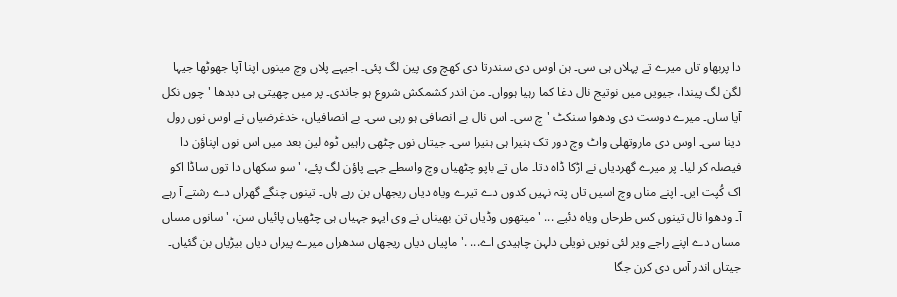دا پربھاو تاں میرے تے پہلاں ہی سی۔ ہن اوس دی سندرتا دی کھچ وی پین لگ پئی۔ اجیہے پلاں وچ مینوں اپنا آپا جھوٹھا جیہا لگن لگ پیندا، جیویں میں نوتیج نال دغا کما رہیا ہوواں۔ من اندر کشمکش شروع ہو جاندی۔ پر میں چھیتی ہی دبدھا 'چوں نکل آیا ساں۔ میرے دوست دی ودھوا سنکٹ 'چ سی۔ اس نال بے انصافی ہو رہی سی۔ بے انصافیاں، خدغرضیاں نے اوس نوں رول دینا سی۔ اوس دی ماروتھلی واٹ وچ دور تک ہنیرا ہی ہنیرا سی۔ جیتاں نوں چٹھی راہیں ٹوہ لین بعد میں اس نوں اپناؤن دا فیصلہ کر لیا۔ پر میرے گھردیاں نے اڑکا ڈاہ دتا۔ ماں تے باپو چٹھیاں وچ واسطے جہے پاؤن لگ پئے، 'سو سکھاں دا توں ساڈا اکو اک کُپت ایں۔ اپنے مناں وچ اسیں تاں پتہ نہیں کدوں دے تیرے ویاہ دیاں ریجھاں بن رہے ہاں۔ تینوں چنگے گھراں دے رشتے آ رہے آ۔ ودھوا نال تینوں کس طرحاں ویاہ دئیے ... ' میتھوں وڈیاں تن بھیناں نے وی ایہو جہیاں ہی چٹھیاں پائیاں سن، 'سانوں مساں مساں دے اپنے راجے ویر لئی نویں نویلی دلہن چاہیدی اے... .' ماپیاں دیاں ریجھاں سدھراں میرے پیراں دیاں بیڑیاں بن گئیاں۔ جیتاں اندر آس دی کرن جگا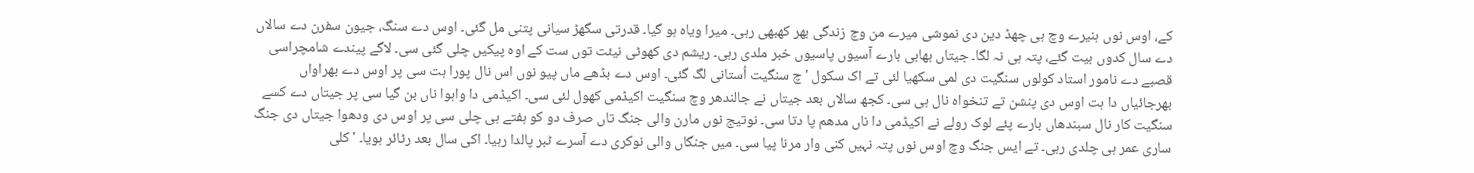کے، اوس نوں ہنیرے وچ ہی چھڈ دین دی نموشی میرے من وچ زندگی بھر کھبھی رہی۔ میرا ویاہ ہو گیا۔ قدرتی سگھڑ سیانی پتنی مل گئی۔ اوس دے سنگ، جیون سفرن دے سالاں دے سال کدوں بیت گئے، پتہ ہی نہ لگا۔ جیتاں بھابی بارے آسیوں پاسیوں خبر ملدی رہی۔ ریشم دی کھوٹی نیئت توں ست کے اوہ پیکیں چلی گئی سی۔ لاگے پیندے شامچراسی قصبے دے نامور استاد کولوں سنگیت دی لمی سکھیا لئی تے اک سکول 'چ سنگیت اُستانی لگ گئی۔ اوس دے بڈھے ماں پیو نوں اس نال پورا ہت سی پر اوس دے بھراواں بھرجائیاں دا ہت اوس دی پنشن تے تنخواہ نال ہی سی۔ کجھ سالاں بعد جیتاں نے جالندھر وچ سنگیت اکیڈمی کھول لئی سی۔ اکیڈمی دا واہوا ناں بن گیا سی پر جیتاں دے کسے سنگیت کار نال سبندھاں بارے پئے لوک رولے نے اکیڈمی دا ناں مدھم پا دتا سی۔ نوتیج نوں مارن والی جنگ تاں صرف دو کو ہفتے ہی چلی سی پر اوس دی ودھوا جیتاں دی جنگ ساری عمر ہی چلدی رہی۔ تے ایس جنگ وچ اوس نوں پتہ نہیں کنی وار مرنا پیا سی۔ میں جنگاں والی نوکری دے آسرے ٹبر پالدا رہیا۔ اکی سال بعد رٹائر ہویا۔ 'کلی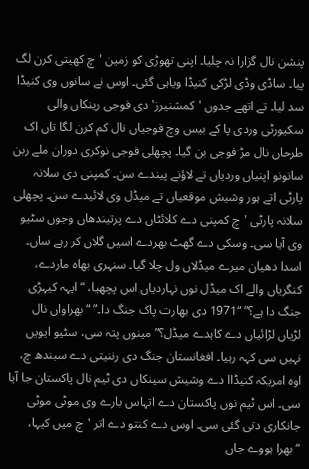پنشن نال گزارا نہ چلیا۔ اپنی تھوڑی کو زمین 'چ کھیتی کرن لگ پیا۔ ساڈی وڈی لڑکی کنیڈا ویاہی گئی۔ اوس نے سانوں وی کنیڈا سد لیا۔ تے اتھے جدوں 'کمشنیرز' دی فوجی رینکاں والی سکیورٹی وردی پا کے بیس وچ فوجیاں نال کم کرن لگا تاں اک طرحاں نال مڑ فوجی بن گیا۔ پچھلی فوجی نوکری دوران ملے ربن سانونو اپنیاں وردیاں تے لاؤنے پیندے سن۔ کمپنی دی سلانہ پارٹی اتے ہور وشیش موقعیاں تے میڈل وی لائیدے سن۔ پچھلی سلانہ پارٹی 'چ کمپنی دے کلائٹاں دے پرتیندھاں وجوں سٹیو وی آیا سی۔ وسکی دے گھٹ بھردے اسیں گلاں کر رہے ساں۔ اسدا دھیان میرے میڈلاں ول چلا گیا۔ سنہری بھاہ ماردے، کنگریاں والے اک میڈل نوں نہاردیاں اس پچھیا، “ایہہ کیہڑی جنگ دا ہے؟” “1971 دی بھارت پاک جنگ دا۔” “بھراواں نال لڑیاں لڑائیاں دے کاہدے میڈل؟” مینوں پتہ سی، سٹیو ایویں نہیں سی کہہ رہیا۔ افغانستان جنگ دی رننیتی دے سبندھ چ، اوہ امریکہ کنیڈاا دے وشیش سینکاں دی ٹیم نال پاکستان جا آیا سی۔ اس ٹیم نوں پاکستان دے اتہاس بارے وی موٹی موٹی جانکاری دتی گئی سی۔ اوس دے کنتو دے اتر 'چ میں کیہا، “بھرا ہووے جاں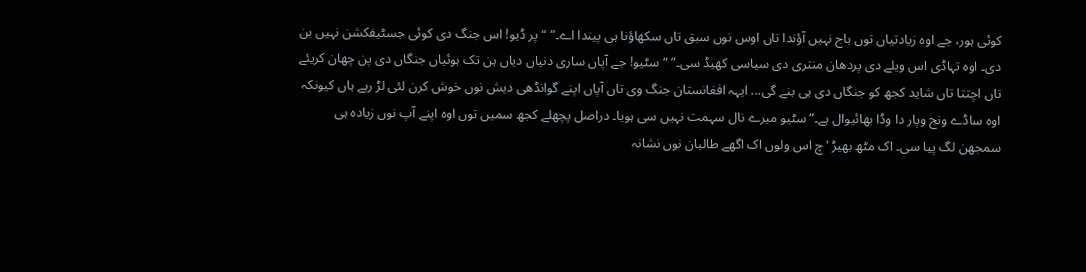کوئی ہور، جے اوہ زیادتیاں توں باج نہیں آؤندا تاں اوس نوں سبق تاں سکھاؤنا ہی پیندا اے۔” “پر ڈیو! اس جنگ دی کوئی جسٹیفکشن نہیں بن دی۔ اوہ تہاڈی اس ویلے دی پردھان منتری دی سیاسی کھیڈ سی۔” “سٹیو! جے آپاں ساری دنیاں دیاں ہن تک ہوئیاں جنگاں دی پن چھان کریئے تاں اچتتا تاں شاید کجھ کو جنگاں دی ہی بنے گی... ایہہ افغانستان جنگ وی تاں آپاں اپنے گوانڈھی دیش نوں خوش کرن لئی لڑ رہے ہاں کیونکہ اوہ ساڈے ونج وپار دا وڈا بھائیوال ہے۔” سٹیو میرے نال سہمت نہیں سی ہویا۔ دراصل پچھلے کجھ سمیں توں اوہ اپنے آپ نوں زیادہ ہی سمجھن لگ پیا سی۔ اک مٹھ بھیڑ 'چ اس ولوں اک اگھے طالبان نوں نشانہ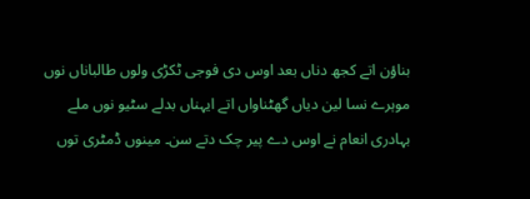بناؤن اتے کجھ دناں بعد اوس دی فوجی ٹکڑی ولوں طالباناں نوں موہرے نسا لین دیاں گھٹناواں اتے ایہناں بدلے سٹیو نوں ملے بہادری انعام نے اوس دے پیر چک دتے سن۔ مینوں ڈمٹری توں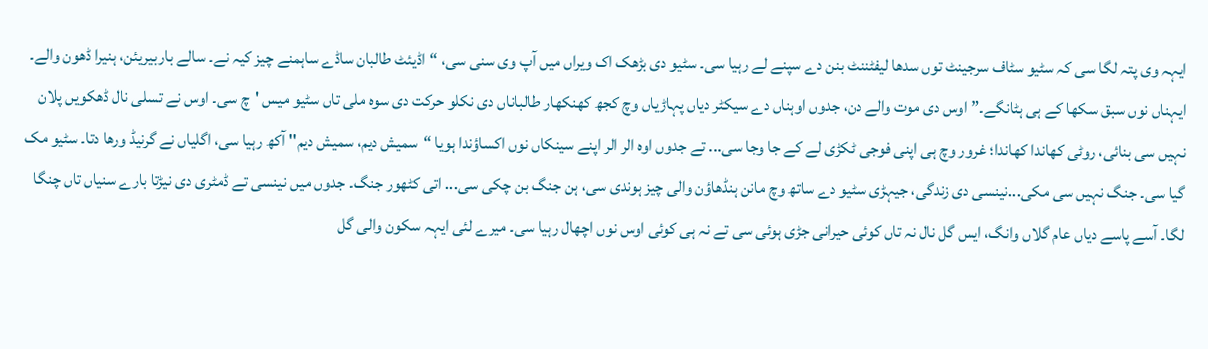ایہہ وی پتہ لگا سی کہ سٹیو سٹاف سرجینٹ توں سدھا لیفٹننٹ بنن دے سپنے لے رہیا سی۔ سٹیو دی بڑھک اک ویراں میں آپ وی سنی سی، “اڈیئٹ طالبان ساڈے ساہمنے چیز کیہ نے۔ سالے باربیریئن، ہنیرا ڈھون والے۔ ایہناں نوں سبق سکھا کے ہی ہٹانگے۔” اوس دی موت والے دن، جدوں اوہناں دے سیکٹر دیاں پہاڑیاں وچ کجھ کھنکھار طالباناں دی نکلو حرکت دی سوہ ملی تاں سٹیو میس 'چ سی۔ اوس نے تسلی نال ڈھکویں پلان نہیں سی بنائی، روٹی کھاندا کھاندا؛ غرور وچ ہی اپنی فوجی ٹکڑی لے کے جا وجا سی... تے جدوں اوہ الر الر اپنے سینکاں نوں اکساؤندا ہویا “سمیش دیم، سمیش دیم'' آکھ رہیا سی، اگلیاں نے گرنیڈ ورھا دتا۔ سٹیو مک گیا سی۔ جنگ نہیں سی مکی...نینسی دی زندگی، جیہڑی سٹیو دے ساتھ وچ مانن ہنڈھاؤن والی چیز ہوندی سی، ہن جنگ بن چکی سی... اتی کٹھور جنگ۔ جدوں میں نینسی تے ڈمٹری دی نیڑتا بارے سنیاں تاں چنگا لگا۔ آسے پاسے دیاں عام گلاں وانگ، ایس گل نال نہ تاں کوئی حیرانی جڑی ہوئی سی تے نہ ہی کوئی اوس نوں اچھال رہیا سی۔ میرے لئی ایہہ سکون والی گل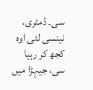سی۔ ڈمٹری، نینسی لئی اوہ کجھ کر رہیا سی، جیہڑا میں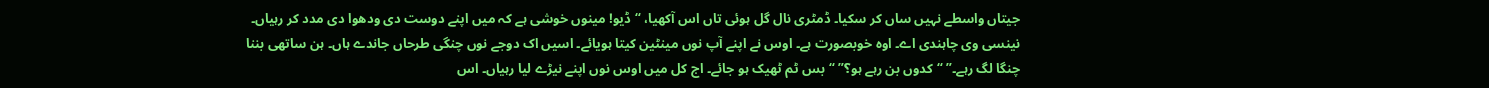جیتاں واسطے نہیں ساں کر سکیا۔ ڈمٹری نال گل ہوئی تاں اس آکھیا، “ڈیو! مینوں خوشی ہے کہ میں اپنے دوست دی ودھوا دی مدد کر رہیاں۔ نینسی وی چاہندی اے۔ اوہ خوبصورت ہے۔ اوس نے اپنے آپ نوں مینٹین کیتا ہویائے۔ اسیں اک دوجے نوں چنگی طرحاں جاندے ہاں۔ ہن ساتھی بننا چنگا لگ رہے۔” “کدوں بن رہے ہو؟” “بس ٹم ٹھیک ہو جائے۔ اج کل میں اوس نوں اپنے نیڑے لیا رہیاں۔ اس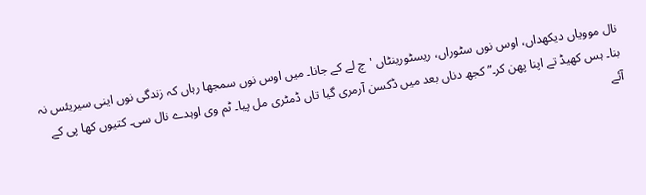نال موویاں دیکھداں، اوس نوں سٹوراں، ریسٹورینٹاں 'چ لے کے جانا۔ میں اوس نوں سمجھا رہاں کہ زندگی نوں اینی سیریئس نہ بنا۔ ہس کھیڈ تے اپنا پھن کر۔” کجھ دناں بعد میں ڈکسن آرمری گیا تاں ڈمٹری مل پیا۔ ٹم وی اوہدے نال سی۔ کتیوں کھا پی کے آئے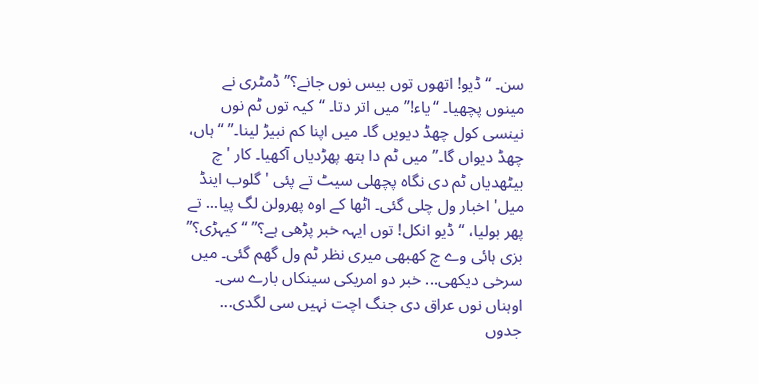سن۔ “ڈیو! اتھوں توں بیس نوں جانے؟” ڈمٹری نے مینوں پچھیا۔ “یاء!” میں اتر دتا۔ “کیہ توں ٹم نوں نینسی کول چھڈ دیویں گا۔ میں اپنا کم نبیڑ لینا۔” “ہاں، چھڈ دیواں گا۔” میں ٹم دا ہتھ پھڑدیاں آکھیا۔ کار 'چ بیٹھدیاں ٹم دی نگاہ پچھلی سیٹ تے پئی 'گلوب اینڈ میل' اخبار ول چلی گئی۔ اٹھا کے اوہ پھرولن لگ پیا... تے پھر بولیا، “ڈیو انکل! توں ایہہ خبر پڑھی ہے؟” “کیہڑی؟” بزی ہائی وے چ کھبھی میری نظر ٹم ول گھم گئی۔ میں سرخی دیکھی... خبر دو امریکی سینکاں بارے سی۔ اوہناں نوں عراق دی جنگ اچت نہیں سی لگدی... جدوں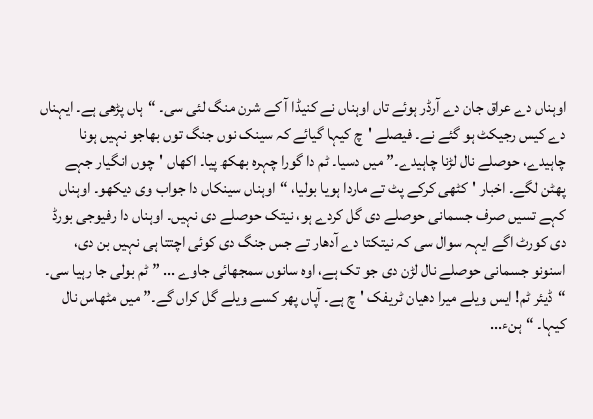اوہناں دے عراق جان دے آرڈر ہوئے تاں اوہناں نے کنیڈا آ کے شرن منگ لئی سی۔ “ہاں پڑھی ہے۔ ایہناں دے کیس رجیکٹ ہو گئے نے۔ فیصلے 'چ کیہا گیائے کہ سینک نوں جنگ توں بھاجو نہیں ہونا چاہیدے، حوصلے نال لڑنا چاہیدے۔” میں دسیا۔ ٹم دا گورا چہرہ بھکھ پیا۔ اکھاں 'چوں انگیار جہے پھٹن لگے۔ اخبار 'کٹھی کرکے پٹ تے ماردا ہویا بولیا، “اوہناں سینکاں دا جواب وی دیکھو۔ اوہناں کہے تسیں صرف جسمانی حوصلے دی گل کردے ہو، نیتک حوصلے دی نہیں۔ اوہناں دا رفیوجی بورڈ دی کورٹ اگے ایہہ سوال سی کہ نیتکتا دے آدھار تے جس جنگ دی کوئی اچتتا ہی نہیں بن دی، اسنونو جسمانی حوصلے نال لڑن دی جو تک ہے، اوہ سانوں سمجھائی جاوے ... ” ٹم بولی جا رہیا سی۔ “ڈیئر ٹم! ایس ویلے میرا دھیان ٹریفک 'چ ہے۔ آپاں پھر کسے ویلے گل کراں گے۔” میں مٹھاس نال کیہا۔ “ہنء...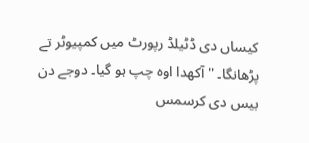کیساں دی ڈٹیلڈ رپورٹ میں کمپیوٹر تے پڑھانگا۔ '' آکھدا اوہ چپ ہو گیا۔ دوجے دن بیس دی کرسمس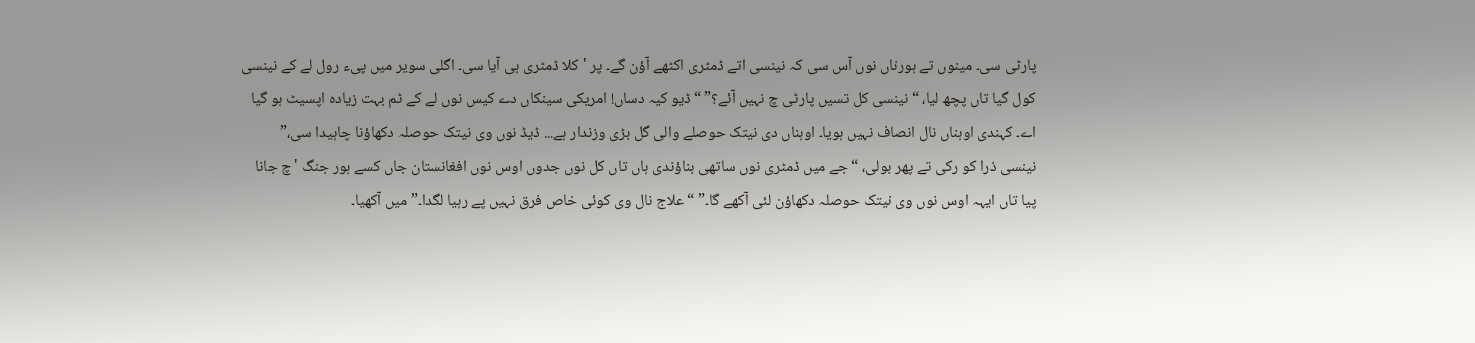پارٹی سی۔ مینوں تے ہورناں نوں آس سی کہ نینسی اتے ڈمٹری اکٹھے آؤن گے۔ پر 'کلا ڈمٹری ہی آیا سی۔ اگلی سویر میں پیء رول لے کے نینسی کول گیا تاں پچھ لیا، “نینسی کل تسیں پارٹی چ نہیں آئے؟” “ڈیو کیہ دساں! امریکی سینکاں دے کیس نوں لے کے ٹم بہت زیادہ اپسیٹ ہو گیا اے۔ کہندی اوہناں نال انصاف نہیں ہویا۔ اوہناں دی نیتک حوصلے والی گل بڑی وزندار ہے... ڈیڈ نوں وی نیتک حوصلہ دکھاؤنا چاہیدا سی،” نینسی ذرا کو رکی تے پھر بولی، “جے میں ڈمٹری نوں ساتھی بناؤندی ہاں تاں کل نوں جدوں اوس نوں افغانستان جاں کسے ہور جنگ 'چ جانا پیا تاں ایہہ اوس نوں وی نیتک حوصلہ دکھاؤن لئی آکھے گا۔” “علاج نال وی کوئی خاص فرق نہیں پے رہیا لگدا۔” میں آکھیا۔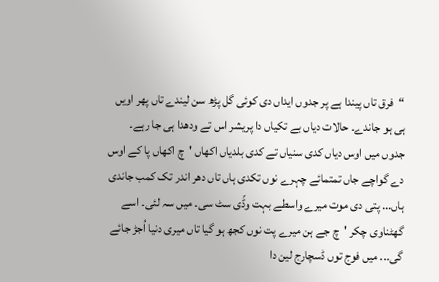“فرق تاں پیندا ہے پر جدوں ایداں دی کوئی گل پڑھ سن لیندے تاں پھر اویں ہی ہو جاندے۔ حالات دیاں بے تکیاں دا پریشر اس تے ودھدا ہی جا رہے۔ جدوں میں اوس دیاں کدی سنیاں تے کدی بلدیاں اکھاں 'چ اکھاں پا کے اوس دے گواچے جاں تمتمائے چہرے نوں تکدی ہاں تاں دھر اندر تک کمب جاندی ہاں... پتی دی موت میرے واسطے بہت وڈّی سٹ سی۔ میں سہ لئی۔ اسے گھٹناوی چکر 'چ جے ہن میرے پت نوں کجھ ہو گیا تاں میری دنیا اُجڑ جائے گی... میں فوج توں ڈسچارج لین دا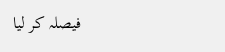فیصلہ کر لیا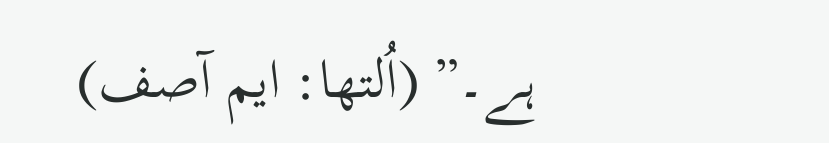ہے۔” (اُلتھا: ایم آصف)